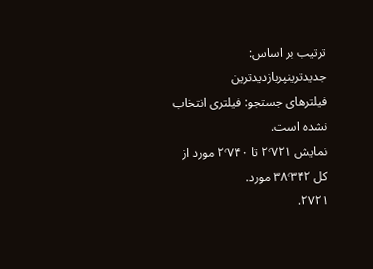ترتیب بر اساس: جدیدترینپربازدیدترین
فیلترهای جستجو: فیلتری انتخاب نشده است.
نمایش ۲٬۷۲۱ تا ۲٬۷۴۰ مورد از کل ۳۸٬۳۴۲ مورد.
۲۷۲۱.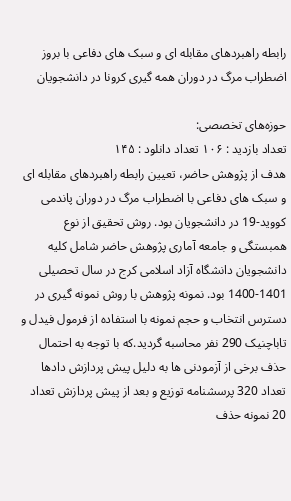رابطه راهبردهای مقابله ای و سبک های دفاعی با بروز اضطراب مرگ در دوران همه گیری کرونا در دانشجویان

حوزه‌های تخصصی:
تعداد بازدید : ۱۰۶ تعداد دانلود : ۱۴۵
هدف از پژوهش حاضر، تعیین رابطه راهبردهای مقابله ای و سبک های دفاعی با اضطراب مرگ در دوران پاندمی کووید-19 در دانشجویان بود. روش تحقیق از نوع همبستگی و جامعه آماری پژوهش حاضر شامل کلیه دانشجویان دانشگاه آزاد اسلامی کرج در سال تحصیلی 1401-1400 بود. نمونه پژوهش با روش نمونه گیری در دسترس انتخاب و حجم نمونه با استفاده از فرمول فیدل و تاباچنیک 290 نفر محاسبه گردید.که با توجه به احتمال حذف برخی از آزمودنی ها به دلیل پیش پردازش دادها تعداد 320 پرسشنامه توزیع و بعد از پیش پردازش تعداد 20 نمونه حذف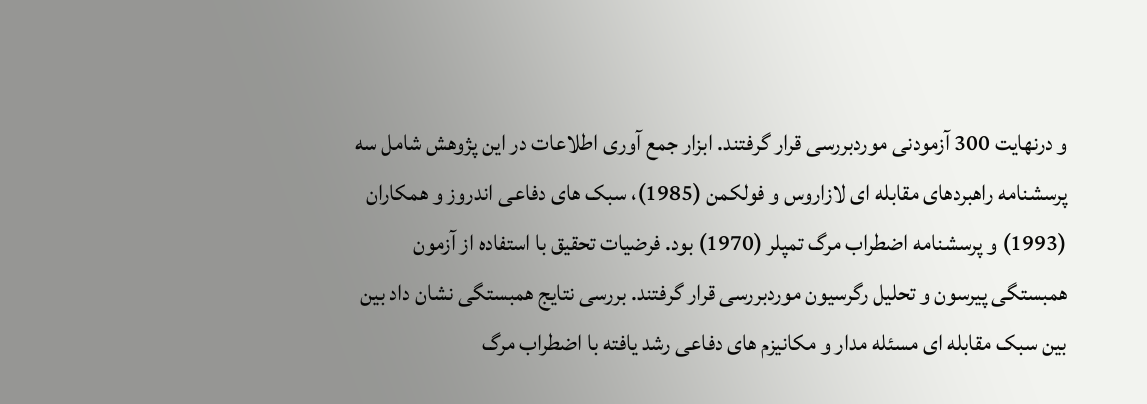و درنهایت 300 آزمودنی موردبررسی قرار گرفتند. ابزار جمع آوری اطلاعات در این پژوهش شامل سه پرسشنامه راهبردهای مقابله ای لازاروس و فولکمن (1985)، سبک های دفاعی اندروز و همکاران (1993) و پرسشنامه اضطراب مرگ تمپلر (1970) بود. فرضیات تحقیق با استفاده از آزمون همبستگی پیرسون و تحلیل رگرسیون موردبررسی قرار گرفتند. بررسی نتایج همبستگی نشان داد بین بین سبک مقابله ای مسئله مدار و مکانیزم های دفاعی رشد یافته با اضطراب مرگ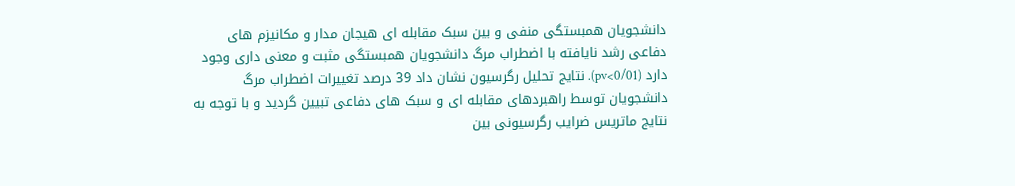دانشجویان همبستگی منفی و بین سبک مقابله ای هیجان مدار و مکانیزم های دفاعی رشد نایافته با اضطراب مرگ دانشجویان همبستگی مثبت و معنی داری وجود دارد (pv<0/01). نتایج تحلیل رگرسیون نشان داد 39 درصد تغییرات اضطراب مرگ دانشجویان توسط راهبردهای مقابله ای و سبک های دفاعی تبیین گردید و با توجه به نتایج ماتریس ضرایب رگرسیونی بین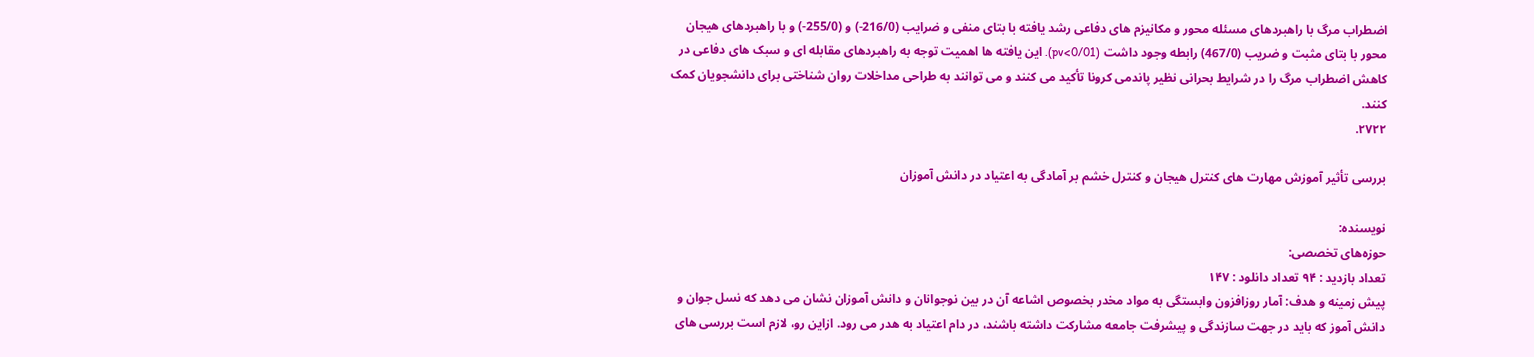اضطراب مرگ با راهبردهای مسئله محور و مکانیزم های دفاعی رشد یافته با بتای منفی و ضرایب (216/0-) و (255/0-) و با راهبردهای هیجان محور با بتای مثبت و ضریب (467/0) رابطه وجود داشت (pv<0/01). این یافته ها اهمیت توجه به راهبردهای مقابله ای و سبک های دفاعی در کاهش اضطراب مرگ را در شرایط بحرانی نظیر پاندمی کرونا تأکید می کنند و می توانند به طراحی مداخلات روان شناختی برای دانشجویان کمک کنند.
۲۷۲۲.

بررسی تأثیر آموزش مهارت های کنترل هیجان و کنترل خشم بر آمادگی به اعتیاد در دانش آموزان

نویسنده:
حوزه‌های تخصصی:
تعداد بازدید : ۹۴ تعداد دانلود : ۱۴۷
پیش زمینه و هدف: آمار روزافزون وابستگی به مواد مخدر بخصوص اشاعه آن در بین نوجوانان و دانش آموزان نشان می دهد که نسل جوان و دانش آموز که باید در جهت سازندگی و پیشرفت جامعه مشارکت داشته باشند، در دام اعتیاد به هدر می رود. ازاین رو، لازم است بررسی های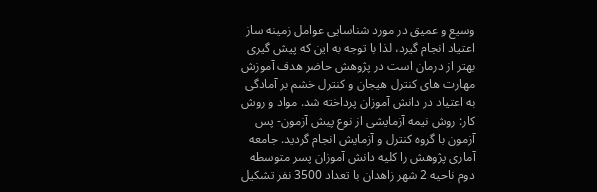وسیع و عمیق در مورد شناسایی عوامل زمینه ساز اعتیاد انجام گیرد، لذا با توجه به این که پیش گیری بهتر از درمان است در پژوهش حاضر هدف آموزش مهارت های کنترل هیجان و کنترل خشم بر آمادگی به اعتیاد در دانش آموزان پرداخته شد. مواد و روش کار: روش نیمه آزمایشی از نوع پیش آزمون- پس آزمون با گروه کنترل و آزمایش انجام گردید. جامعه آماری پژوهش را کلیه دانش آموزان پسر متوسطه دوم ناحیه 2 شهر زاهدان با تعداد 3500 نفر تشکیل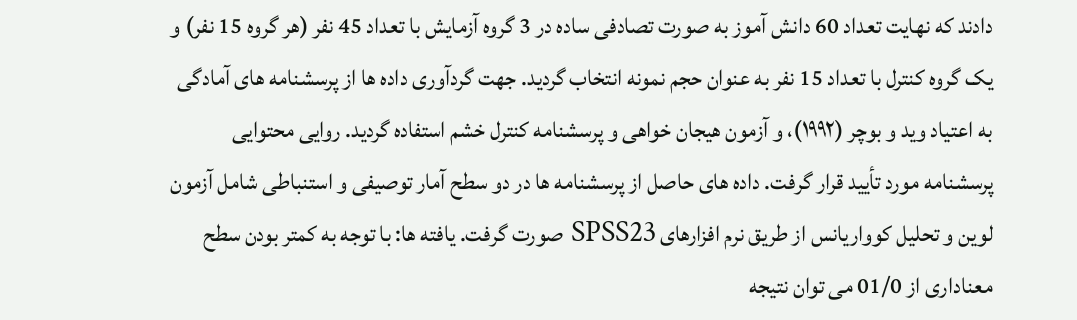دادند که نهایت تعداد 60 دانش آموز به صورت تصادفی ساده در 3 گروه آزمایش با تعداد 45 نفر (هر گروه 15 نفر) و یک گروه کنترل با تعداد 15 نفر به عنوان حجم نمونه انتخاب گردید. جهت گردآوری داده ها از پرسشنامه های آمادگی به اعتیاد وید و بوچر (۱۹۹۲)، و آزمون هیجان خواهی و پرسشنامه کنترل خشم استفاده گردید. روایی محتوایی پرسشنامه مورد تأیید قرار گرفت. داده های حاصل از پرسشنامه ها در دو سطح آمار توصیفی و استنباطی شامل آزمون لوین و تحلیل کوواریانس از طریق نرم افزارهای SPSS23 صورت گرفت. یافته ها: با توجه به کمتر بودن سطح معناداری از 01/0 می توان نتیجه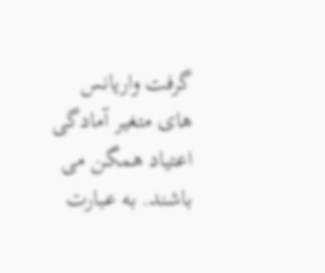گرفت واریانس های متغیر آمادگی اعتیاد همگن می باشند. به عبارت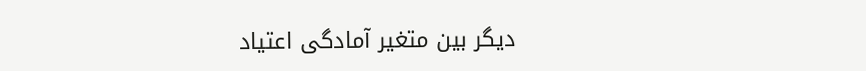دیگر بین متغیر آمادگی اعتیاد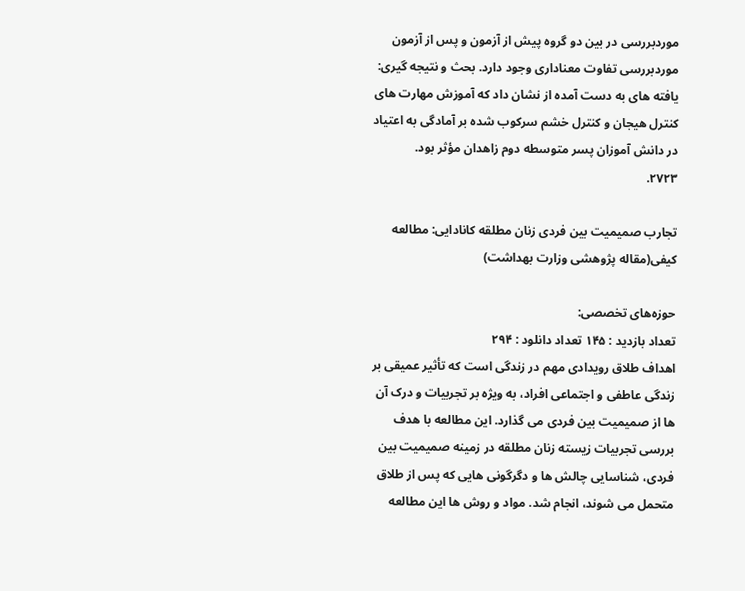موردبررسی در بین دو گروه پیش از آزمون و پس از آزمون موردبررسی تفاوت معناداری وجود دارد. بحث و نتیجه گیری: یافته های به دست آمده از نشان داد که آموزش مهارت های کنترل هیجان و کنترل خشم سرکوب شده بر آمادگی به اعتیاد در دانش آموزان پسر متوسطه دوم زاهدان مؤثر بود.
۲۷۲۳.

تجارب صمیمیت بین فردی زنان مطلقه کانادایی: مطالعه کیفی(مقاله پژوهشی وزارت بهداشت)

حوزه‌های تخصصی:
تعداد بازدید : ۱۴۵ تعداد دانلود : ۲۹۴
اهداف طلاق رویدادی مهم در زندگی است که تأثیر عمیقی بر زندگی عاطفی و اجتماعی افراد، به ویژه بر تجربیات و درک آن ها از صمیمیت بین فردی می گذارد. این مطالعه با هدف بررسی تجربیات زیسته زنان مطلقه در زمینه صمیمیت بین فردی، شناسایی چالش ها و دگرگونی هایی که پس از طلاق متحمل می شوند، انجام شد. مواد و روش ها این مطالعه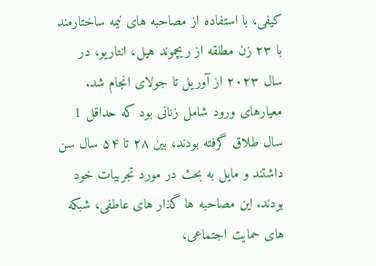کیفی، با استفاده از مصاحبه های نیمه ساختارمند با ۲۳ زن مطلقه از ریچموند هیل، انتاریو، در سال ۲۰۲۳ از آوریل تا جولای انجام شد. معیارهای ورود شامل زنانی بود که حداقل 1 سال طلاق گرفته بودند، بین ۲۸ تا ۵۴ سال سن داشتند و مایل به بحث در مورد تجربیات خود بودند. این مصاحبه ها گذار های عاطفی، شبکه های حمایت اجتماعی،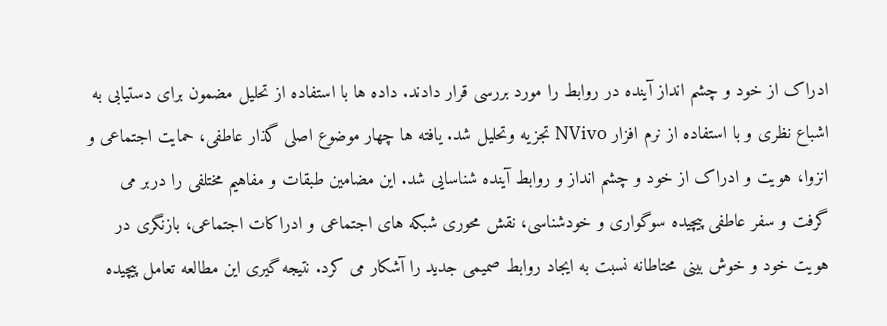ادراک از خود و چشم انداز آینده در روابط را مورد بررسی قرار دادند. داده ها با استفاده از تحلیل مضمون برای دستیابی به اشباع نظری و با استفاده از نرم افزار NVivo تجزیه وتحلیل شد. یافته ها چهار موضوع اصلی گذار عاطفی، حمایت اجتماعی و انزوا، هویت و ادراک از خود و چشم انداز و روابط آینده شناسایی شد. این مضامین طبقات و مفاهیم مختلفی را دربر می گرفت و سفر عاطفی پیچیده سوگواری و خودشناسی، نقش محوری شبکه های اجتماعی و ادراکات اجتماعی، بازنگری در هویت خود و خوش بینی محتاطانه نسبت به ایجاد روابط صمیمی جدید را آشکار می کرد. نتیجه گیری این مطالعه تعامل پیچیده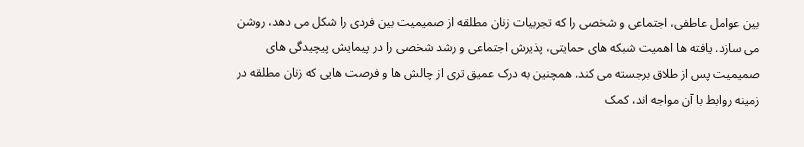بین عوامل عاطفی، اجتماعی و شخصی را که تجربیات زنان مطلقه از صمیمیت بین فردی را شکل می دهد، روشن می سازد. یافته ها اهمیت شبکه های حمایتی، پذیرش اجتماعی و رشد شخصی را در پیمایش پیچیدگی های صمیمیت پس از طلاق برجسته می کند. همچنین به درک عمیق تری از چالش ها و فرصت هایی که زنان مطلقه در زمینه روابط با آن مواجه اند، کمک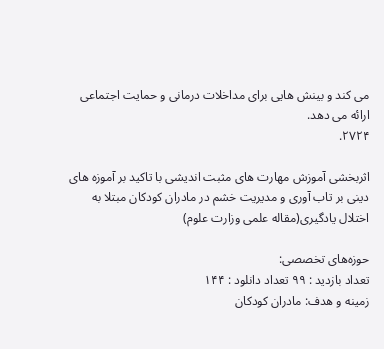می کند و بینش هایی برای مداخلات درمانی و حمایت اجتماعی ارائه می دهد.
۲۷۲۴.

اثربخشی آموزش مهارت های مثبت اندیشی با تاکید بر آموزه های دینی بر تاب آوری و مدیریت خشم در مادران کودکان مبتلا به اختلال یادگیری(مقاله علمی وزارت علوم)

حوزه‌های تخصصی:
تعداد بازدید : ۹۹ تعداد دانلود : ۱۴۴
زمینه و هدف: مادران کودکان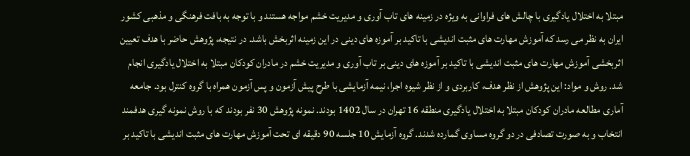مبتلا به اختلال یادگیری با چالش های فراوانی به ویژه در زمینه های تاب آوری و مدیریت خشم مواجه هستند و با توجه به بافت فرهنگی و مذهبی کشور ایران به نظر می رسد که آموزش مهارت های مثبت اندیشی با تاکید بر آموزه های دینی در این زمینه اثربخش باشد. در نتیجه، پژوهش حاضر با هدف تعیین اثربخشی آموزش مهارت های مثبت اندیشی با تاکید بر آموزه های دینی بر تاب آوری و مدیریت خشم در مادران کودکان مبتلا به اختلال یادگیری انجام شد. روش و مواد: این پژوهش از نظر هدف، کاربردی و از نظر شیوه اجرا، نیمه آزمایشی با طرح پیش آزمون و پس آزمون همراه با گروه کنترل بود. جامعه آماری مطالعه مادران کودکان مبتلا به اختلال یادگیری منطقه 16 تهران در سال 1402 بودند. نمونه پژوهش 30 نفر بودند که با روش نمونه گیری هدفمند انتخاب و به صورت تصادفی در دو گروه مساوی گمارده شدند. گروه آزمایش 10 جلسه 90 دقیقه ای تحت آموزش مهارت های مثبت اندیشی با تاکید بر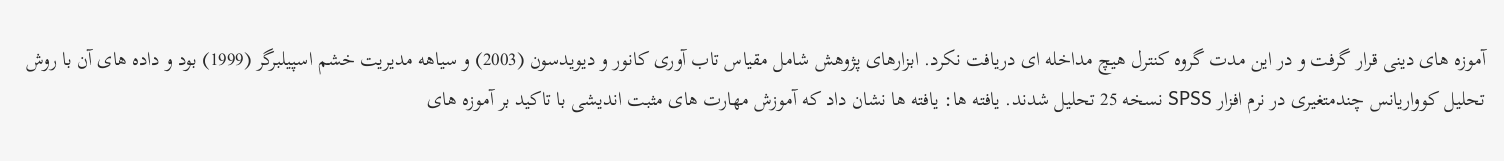آموزه های دینی قرار گرفت و در این مدت گروه کنترل هیچ مداخله ای دریافت نکرد. ابزارهای پژوهش شامل مقیاس تاب آوری کانور و دیویدسون (2003) و سیاهه مدیریت خشم اسپیلبرگر (1999) بود و داده های آن با روش تحلیل کوواریانس چندمتغیری در نرم افزار SPSS نسخه 25 تحلیل شدند. یافته ها: یافته ها نشان داد که آموزش مهارت های مثبت اندیشی با تاکید بر آموزه های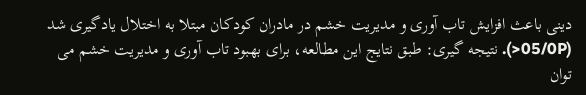دینی باعث افزایش تاب آوری و مدیریت خشم در مادران کودکان مبتلا به اختلال یادگیری شد (05/0P<). نتیجه گیری: طبق نتایج این مطالعه، برای بهبود تاب آوری و مدیریت خشم می توان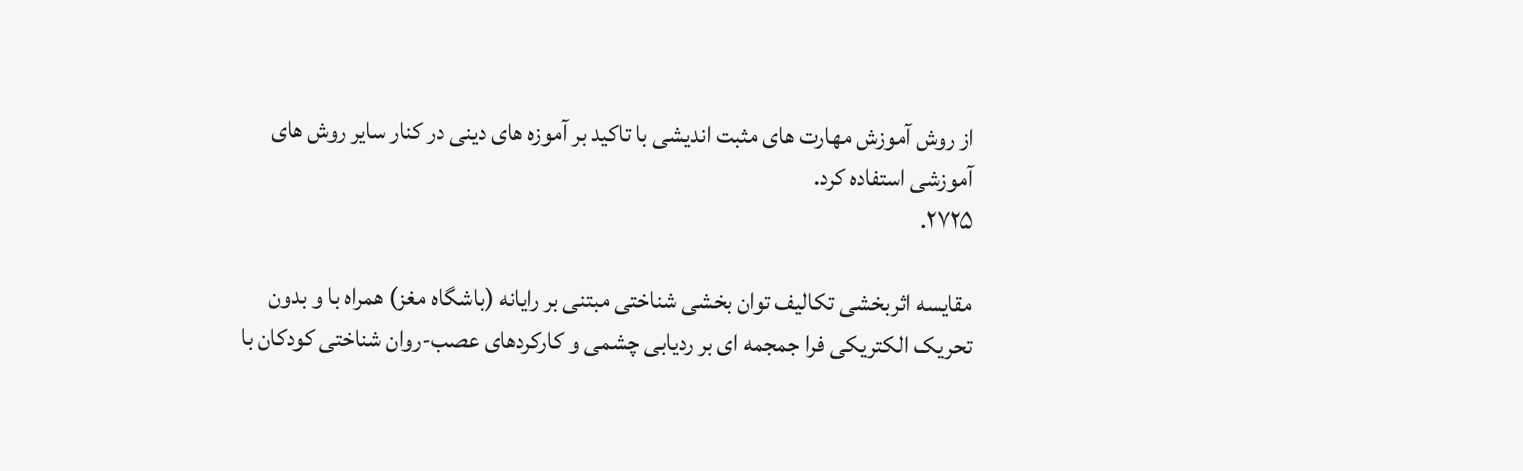از روش آموزش مهارت های مثبت اندیشی با تاکید بر آموزه های دینی در کنار سایر روش های آموزشی استفاده کرد.
۲۷۲۵.

مقایسه اثربخشی تکالیف توان بخشی شناختی مبتنی بر رایانه (باشگاه مغز) همراه با و بدون تحریک الکتریکی فرا جمجمه ای بر ردیابی چشمی و کارکردهای عصب-روان شناختی کودکان با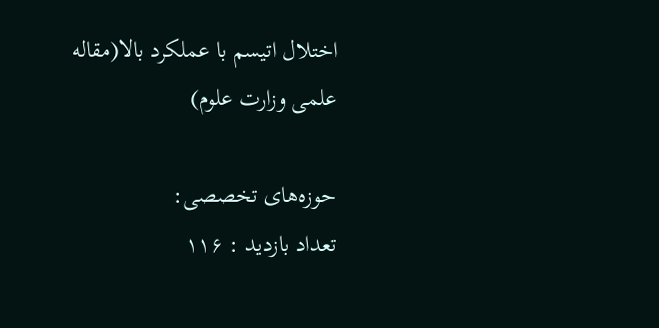اختلال اتیسم با عملکرد بالا(مقاله علمی وزارت علوم)

حوزه‌های تخصصی:
تعداد بازدید : ۱۱۶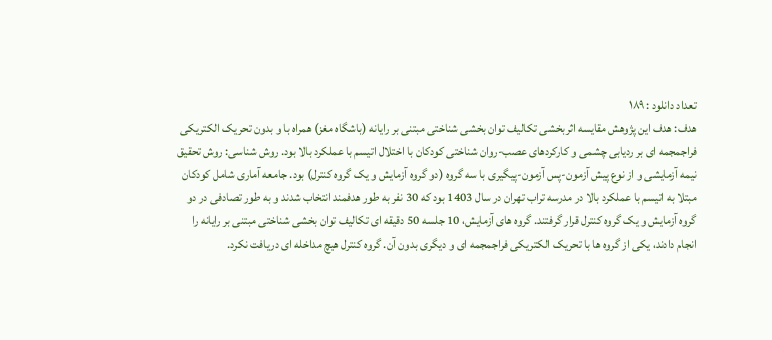تعداد دانلود : ۱۸۹
هدف: هدف این پژوهش مقایسه اثربخشی تکالیف توان بخشی شناختی مبتنی بر رایانه (باشگاه مغز) همراه با و بدون تحریک الکتریکی فراجمجمه ای بر ردیابی چشمی و کارکردهای عصب-روان شناختی کودکان با اختلال اتیسم با عملکرد بالا بود. روش شناسی: روش تحقیق نیمه آزمایشی و از نوع پیش آزمون-پس آزمون-پیگیری با سه گروه (دو گروه آزمایش و یک گروه کنترل) بود. جامعه آماری شامل کودکان مبتلا به اتیسم با عملکرد بالا در مدرسه تراب تهران در سال 1403 بود که 30 نفر به طور هدفمند انتخاب شدند و به طور تصادفی در دو گروه آزمایش و یک گروه کنترل قرار گرفتند. گروه های آزمایش، 10 جلسه 50 دقیقه ای تکالیف توان بخشی شناختی مبتنی بر رایانه را انجام دادند، یکی از گروه ها با تحریک الکتریکی فراجمجمه ای و دیگری بدون آن. گروه کنترل هیچ مداخله ای دریافت نکرد.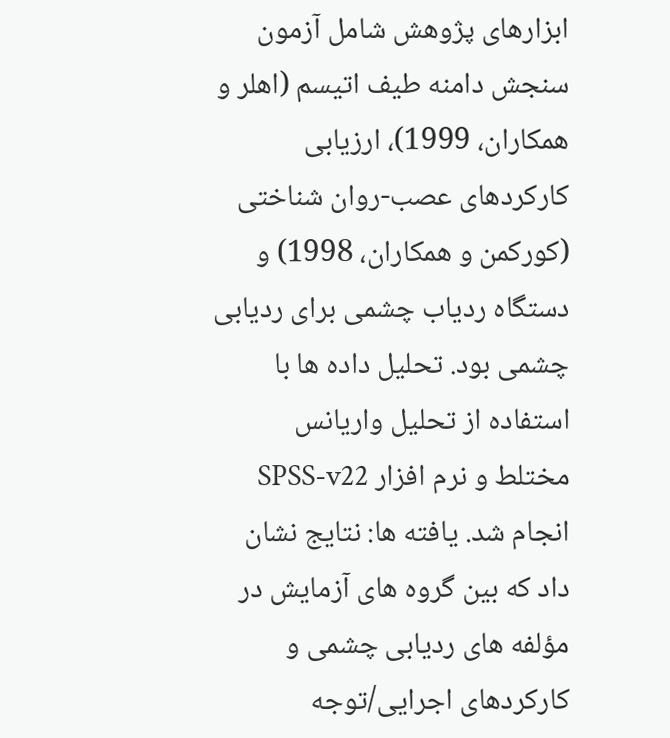ابزارهای پژوهش شامل آزمون سنجش دامنه طیف اتیسم (اهلر و همکاران، 1999)، ارزیابی کارکردهای عصب-روان شناختی (کورکمن و همکاران، 1998) و دستگاه ردیاب چشمی برای ردیابی چشمی بود. تحلیل داده ها با استفاده از تحلیل واریانس مختلط و نرم افزار SPSS-v22 انجام شد. یافته ها: نتایج نشان داد که بین گروه های آزمایش در مؤلفه های ردیابی چشمی و کارکردهای اجرایی/توجه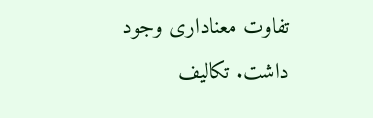تفاوت معناداری وجود داشت. تکالیف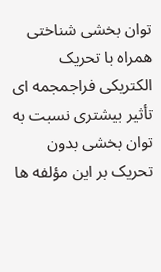توان بخشی شناختی همراه با تحریک الکتریکی فراجمجمه ای تأثیر بیشتری نسبت به توان بخشی بدون تحریک بر این مؤلفه ها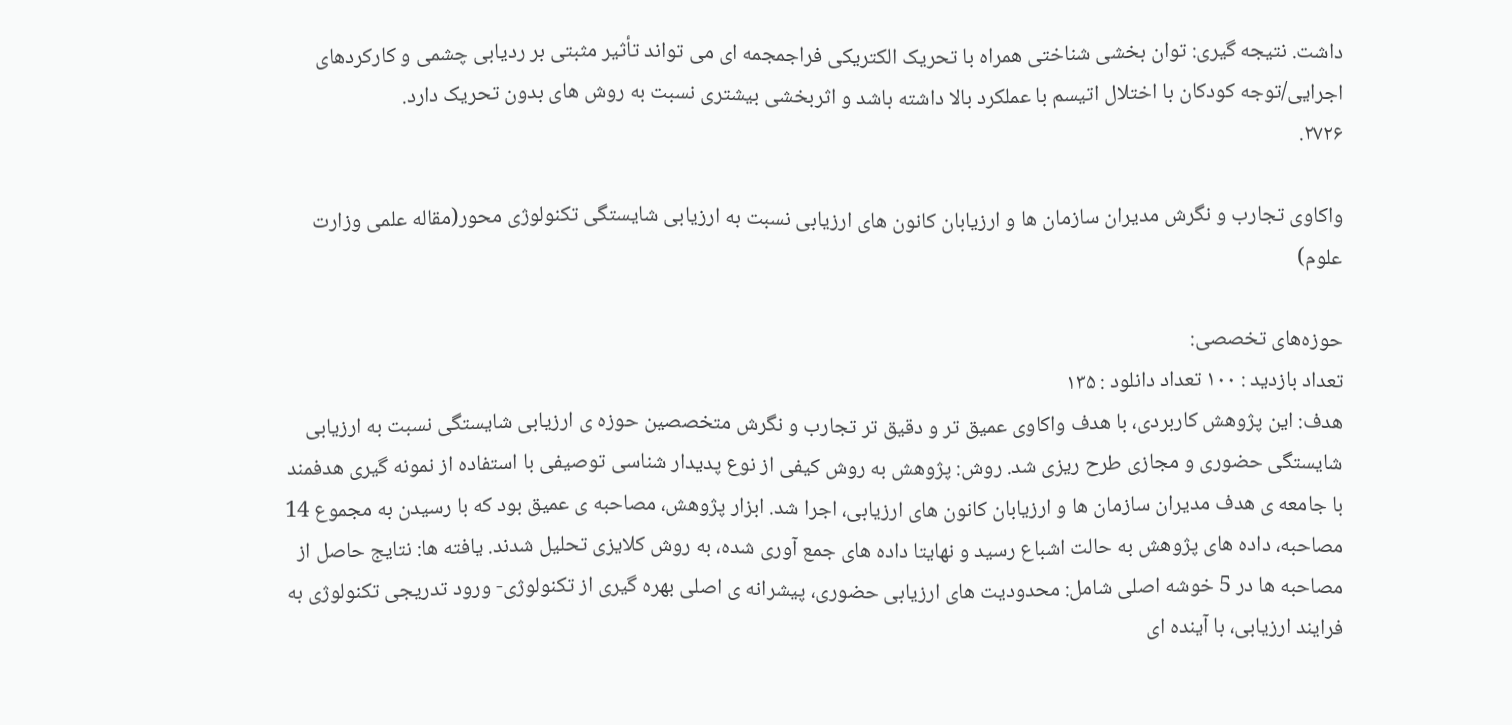داشت. نتیجه گیری: توان بخشی شناختی همراه با تحریک الکتریکی فراجمجمه ای می تواند تأثیر مثبتی بر ردیابی چشمی و کارکردهای اجرایی/توجه کودکان با اختلال اتیسم با عملکرد بالا داشته باشد و اثربخشی بیشتری نسبت به روش های بدون تحریک دارد.
۲۷۲۶.

واکاوی تجارب و نگرش مدیران سازمان ها و ارزیابان کانون های ارزیابی نسبت به ارزیابی شایستگی تکنولوژی محور(مقاله علمی وزارت علوم)

حوزه‌های تخصصی:
تعداد بازدید : ۱۰۰ تعداد دانلود : ۱۳۵
هدف: این پژوهش کاربردی، با هدف واکاوی عمیق تر و دقیق تر تجارب و نگرش متخصصین حوزه ی ارزیابی شایستگی نسبت به ارزیابی شایستگی حضوری و مجازی طرح ریزی شد. روش: پژوهش به روش کیفی از نوع پدیدار شناسی توصیفی با استفاده از نمونه گیری هدفمند با جامعه ی هدف مدیران سازمان ها و ارزیابان کانون های ارزیابی، اجرا شد. ابزار پژوهش، مصاحبه ی عمیق بود که با رسیدن به مجموع 14 مصاحبه، داده های پژوهش به حالت اشباع رسید و نهایتا داده های جمع آوری شده، به روش کلایزی تحلیل شدند. یافته ها: نتایج حاصل از مصاحبه ها در 5 خوشه اصلی شامل: محدودیت های ارزیابی حضوری، پیشرانه ی اصلی بهره گیری از تکنولوژی- ورود تدریجی تکنولوژی به فرایند ارزیابی، با آینده ای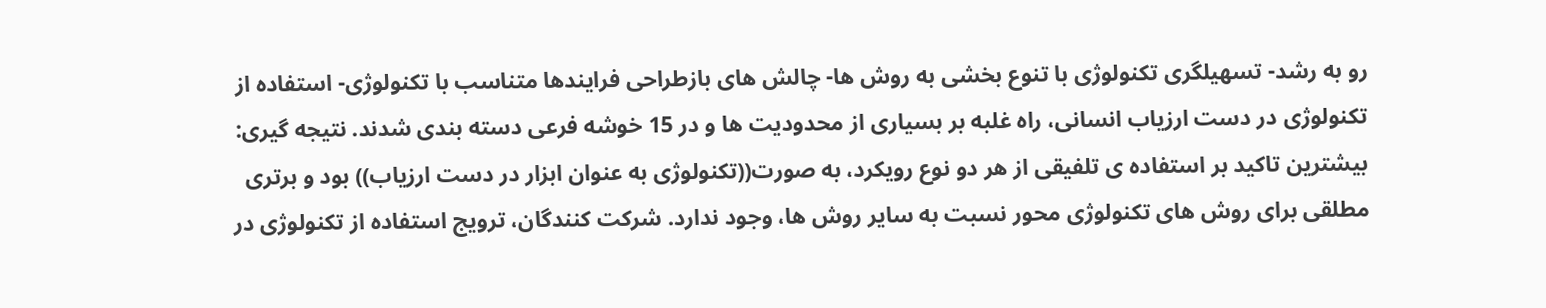رو به رشد- تسهیلگری تکنولوژی با تنوع بخشی به روش ها- چالش های بازطراحی فرایندها متناسب با تکنولوژی- استفاده از تکنولوژی در دست ارزیاب انسانی، راه غلبه بر بسیاری از محدودیت ها و در 15 خوشه فرعی دسته بندی شدند. نتیجه گیری: بیشترین تاکید بر استفاده ی تلفیقی از هر دو نوع رویکرد، به صورت((تکنولوژی به عنوان ابزار در دست ارزیاب)) بود و برتری مطلقی برای روش های تکنولوژی محور نسبت به سایر روش ها، وجود ندارد. شرکت کنندگان، ترویج استفاده از تکنولوژی در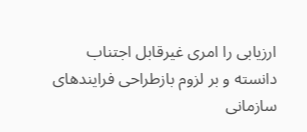ارزیابی را امری غیرقابل اجتناب دانسته و بر لزوم بازطراحی فرایندهای سازمانی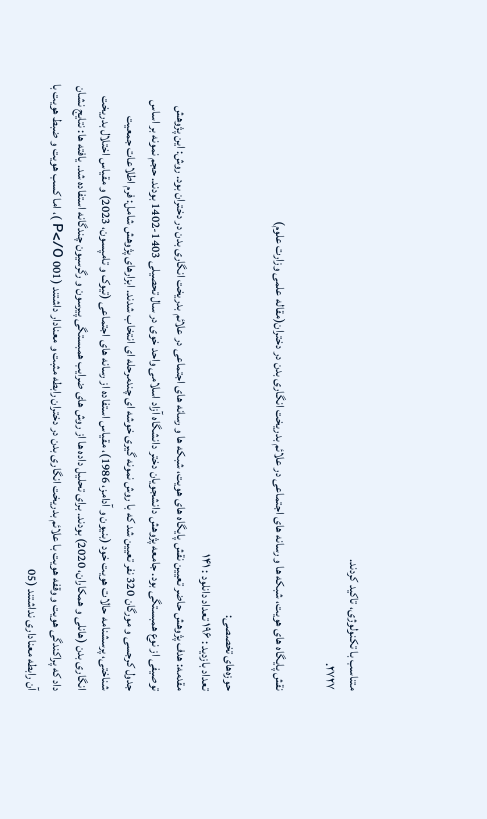متناسب با تکنولوژی، تاکید کردند.
۲۷۲۷.

نقش پایگاه های هویت، شبکه ها و رسانه های اجتماعی در علائم بدریخت انگاری بدن در دختران(مقاله علمی وزارت علوم)

حوزه‌های تخصصی:
تعداد بازدید : ۱۹۶ تعداد دانلود : ۱۴۱
مقدمه: هدف پژوهش حاضر تعیین نقش پایگاه های هویت، شبکه ها و رسانه های اجتماعی در علائم بدریخت انگاری بدن در دختران بود. روش: این پژوهش توصیفی از نوع همبستگی بود. جامعه پژوهش دانشجویان دختر دانشگاه آزاد اسلامی واحد خوی در سال تحصیلی 1403-1402 بودند. حجم نمونه بر اساس جدول کرجسی و مورگان 320 نفر تعیین شد که با روش نمونه گیری خوشه ای چندمرحله ای انتخاب شدند. ابزارهای پژوهش شامل: فرم اطلاعات جمعیت شناختی، پرسشنامه حالات هویت خود (بنیون و آدامز، 1986)، مقیاس استفاده از رسانه های اجتماعی (تیوک و تامپسون، 2023) و مقیاس اختلال بدریخت انگاری بدن (هانلی و همکاران، 2020) بودند. برای تحلیل داده ها از روش های ضرایب همبستگی پیرسون و رگرسیون چندگانه استفاده شد. یافته ها: نتایج نشان داد که پراکندگی هویت و وقفه هویت با علائم بدریخت انگاری بدن در دختران رابطه مثبت و معنادار داشتند (001 P</0 )، اما کسب هویت و ضبط هویت با آن رابطه معناداری نداشتند (05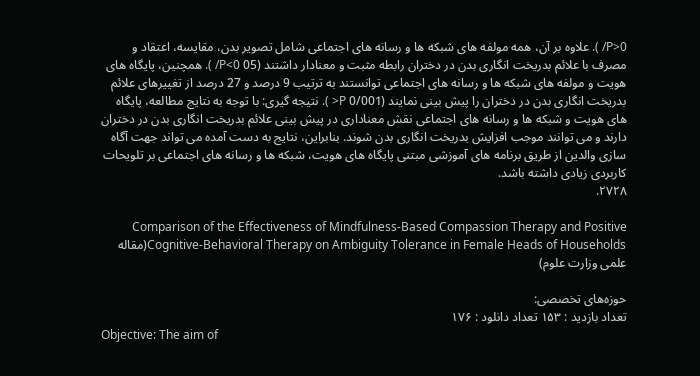P>0/ ). علاوه بر آن، همه مولفه های شبکه ها و رسانه های اجتماعی شامل تصویر بدن، مقایسه، اعتقاد و مصرف با علائم بدریخت انگاری بدن در دختران رابطه مثبت و معنادار داشتند (05 P<0/ ). همچنین، پایگاه های هویت و مولفه های شبکه ها و رسانه های اجتماعی توانستند به ترتیب 9 درصد و 27 درصد از تغییرهای علائم بدریخت انگاری بدن در دختران را پیش بینی نمایند (0/001 P< ). نتیجه گیری: با توجه به نتایج مطالعه، پایگاه های هویت و شبکه ها و رسانه های اجتماعی نقش معناداری در پیش بینی علائم بدریخت انگاری بدن در دختران دارند و می توانند موجب افزایش بدریخت انگاری بدن شوند. بنابراین، نتایج به دست آمده می تواند جهت آگاه سازی والدین از طریق برنامه های آموزشی مبتنی پایگاه های هویت، شبکه ها و رسانه های اجتماعی بر تلویحات کاربردی زیادی داشته باشد.
۲۷۲۸.

Comparison of the Effectiveness of Mindfulness-Based Compassion Therapy and Positive Cognitive-Behavioral Therapy on Ambiguity Tolerance in Female Heads of Households(مقاله علمی وزارت علوم)

حوزه‌های تخصصی:
تعداد بازدید : ۱۵۳ تعداد دانلود : ۱۷۶
Objective: The aim of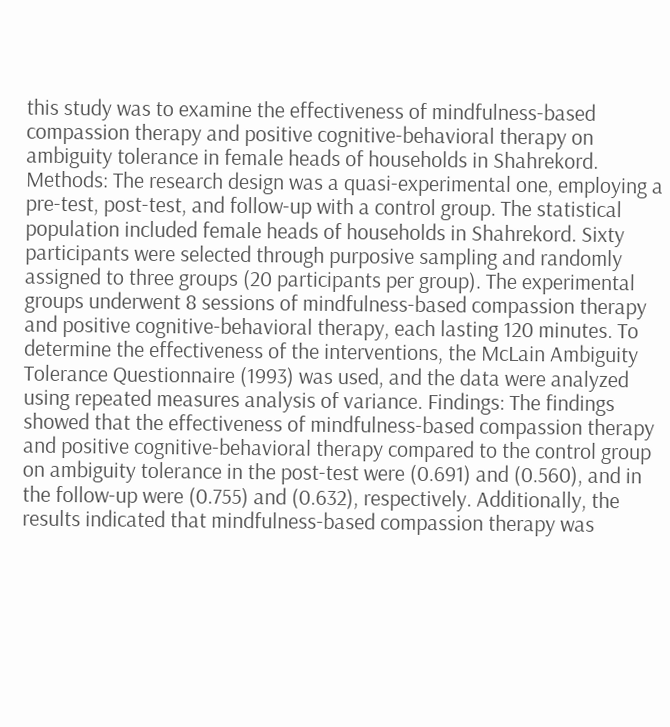this study was to examine the effectiveness of mindfulness-based compassion therapy and positive cognitive-behavioral therapy on ambiguity tolerance in female heads of households in Shahrekord. Methods: The research design was a quasi-experimental one, employing a pre-test, post-test, and follow-up with a control group. The statistical population included female heads of households in Shahrekord. Sixty participants were selected through purposive sampling and randomly assigned to three groups (20 participants per group). The experimental groups underwent 8 sessions of mindfulness-based compassion therapy and positive cognitive-behavioral therapy, each lasting 120 minutes. To determine the effectiveness of the interventions, the McLain Ambiguity Tolerance Questionnaire (1993) was used, and the data were analyzed using repeated measures analysis of variance. Findings: The findings showed that the effectiveness of mindfulness-based compassion therapy and positive cognitive-behavioral therapy compared to the control group on ambiguity tolerance in the post-test were (0.691) and (0.560), and in the follow-up were (0.755) and (0.632), respectively. Additionally, the results indicated that mindfulness-based compassion therapy was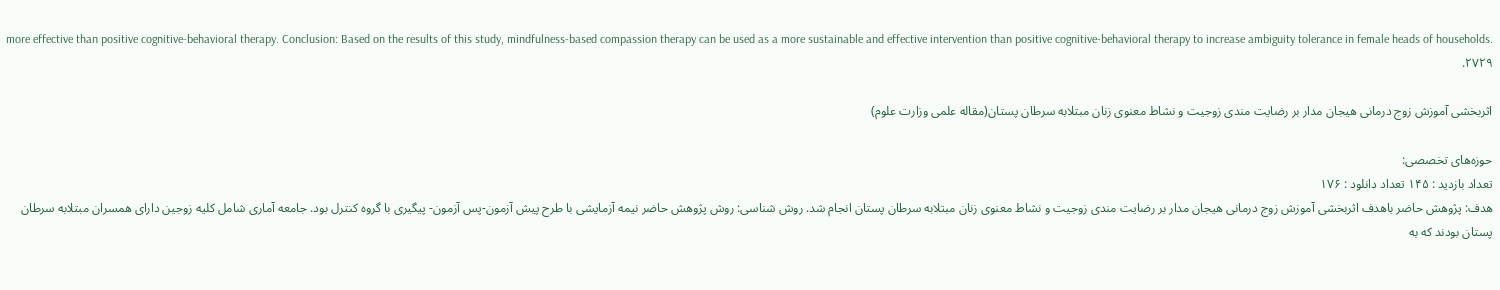more effective than positive cognitive-behavioral therapy. Conclusion: Based on the results of this study, mindfulness-based compassion therapy can be used as a more sustainable and effective intervention than positive cognitive-behavioral therapy to increase ambiguity tolerance in female heads of households.
۲۷۲۹.

اثربخشی آموزش زوج درمانی هیجان مدار بر رضایت مندی زوجیت و نشاط معنوی زنان مبتلابه سرطان پستان(مقاله علمی وزارت علوم)

حوزه‌های تخصصی:
تعداد بازدید : ۱۴۵ تعداد دانلود : ۱۷۶
هدف: پژوهش حاضر باهدف اثربخشی آموزش زوج درمانی هیجان مدار بر رضایت مندی زوجیت و نشاط معنوی زنان مبتلابه سرطان پستان انجام شد. روش شناسی: روش پژوهش حاضر نیمه آزمایشی با طرح پیش آزمون-پس آزمون- پیگیری با گروه کنترل بود. جامعه آماری شامل کلیه زوجین دارای همسران مبتلابه سرطان پستان بودند که به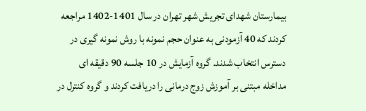بیمارستان شهدای تجریش شهر تهران در سال 1401-1402 مراجعه کردند که 40 آزمودنی به عنوان حجم نمونه با روش نمونه گیری در دسترس انتخاب شدند. گروه آزمایش در 10 جلسه 90 دقیقه ای مداخله مبتنی بر آموزش زوج درمانی را دریافت کردند و گروه کنترل در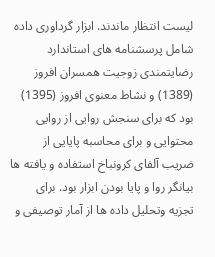لیست انتظار ماندند. ابزار گرداوری داده شامل پرسشنامه های استاندارد رضایتمندی زوجیت همسران افروز (1389) و نشاط معنوی افروز (1395) بود که برای سنجش روایی از روایی محتوایی و برای محاسبه پایایی از ضریب آلفای کرونباخ استفاده و یافته ها بیانگر روا و پایا بودن ابزار بود. برای تجزیه وتحلیل داده ها از آمار توصیفی و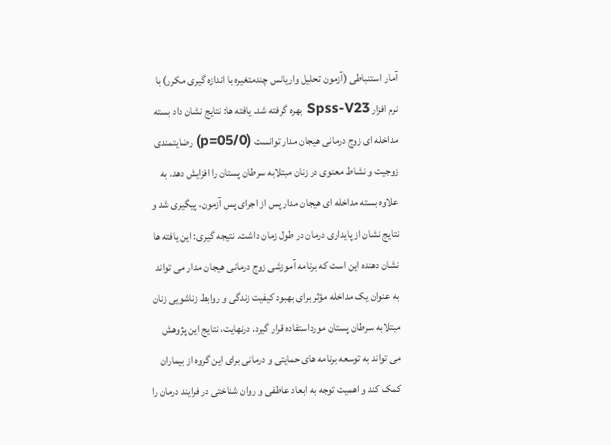آمار استنباطی (آزمون تحلیل واریانس چندمتغیره با اندازه گیری مکرر) با نرم افزار Spss-V23 بهره گرفته شد. یافته ها: نتایج نشان داد بسته مداخله ای زوج درمانی هیجان مدار توانست (05/0=p) رضایتمندی زوجیت و نشاط معنوی در زنان مبتلابه سرطان پستان را افزایش دهد. به علاوه بسته مداخله ای هیجان مدار پس از اجرای پس آزمون، پیگیری شد و نتایج نشان از پایداری درمان در طول زمان داشت. نتیجه گیری: این یافته ها نشان دهنده این است که برنامه آموزشی زوج درمانی هیجان مدار می تواند به عنوان یک مداخله مؤثر برای بهبود کیفیت زندگی و روابط زناشویی زنان مبتلابه سرطان پستان مورداستفاده قرار گیرد. درنهایت، نتایج این پژوهش می تواند به توسعه برنامه های حمایتی و درمانی برای این گروه از بیماران کمک کند و اهمیت توجه به ابعاد عاطفی و روان شناختی در فرایند درمان را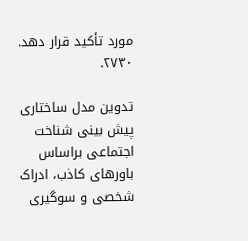مورد تأکید قرار دهد.
۲۷۳۰.

تدوین مدل ساختاری پیش بینی شناخت اجتماعی براساس باورهای کاذب، ادراک شخصی و سوگیری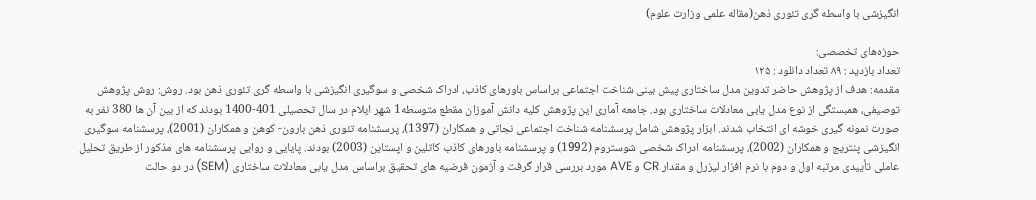انگیزشی با واسطه گری تئوری ذهن(مقاله علمی وزارت علوم)

حوزه‌های تخصصی:
تعداد بازدید : ۸۹ تعداد دانلود : ۱۲۵
مقدمه: هدف از پژوهش حاضر تدوین مدل ساختاری پیش بینی شناخت اجتماعی براساس باورهای کاذب، ادراک شخصی و سوگیری انگیزشی با واسطه گری تئوری ذهن بود. روش: روش پژوهش توصیفی، همبستگی از نوع مدل یابی معادلات ساختاری بود. جامعه آماری این پژوهش کلیه دانش آموزان مقطع متوسطه1 شهر ایلام در سال تحصیلی 401-1400 بودند که از بین آن ها 380 نفر به صورت نمونه گیری خوشه ای انتخاب شدند. ابزار پژوهش شامل پرسشنامه شناخت اجتماعی نجاتی و همکاران (1397)، پرسشنامه تئوری ذهن بارون- کوهن و همکاران (2001)، پرسشنامه سوگیری انگیزشی پنتریج و همکاران (2002)، پرسشنامه ادراک شخصی شوستروم (1992) و پرسشنامه باورهای کاذب کاتلین و اپستاین (2003) بودند. پایایی و روایی پرسشنامه های مذکور از طریق تحلیل عاملی تأییدی مرتبه اول و دوم با نرم افزار لیزرل و مقدار CR و AVE مورد بررسی قرار گرفت و آزمون فرضیه های تحقیق براساس مدل یابی معادلات ساختاری (SEM) در دو حالت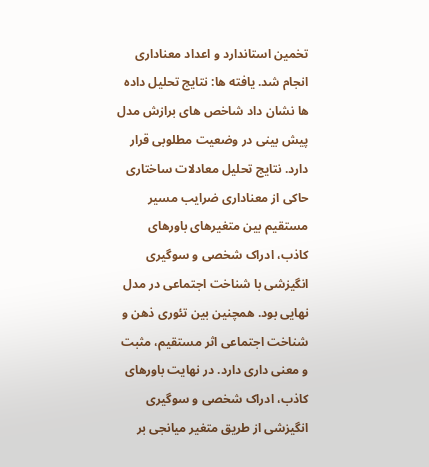تخمین استاندارد و اعداد معناداری انجام شد. یافته ها: نتایج تحلیل داده ها نشان داد شاخص های برازش مدل پیش بینی در وضعیت مطلوبی قرار دارد. نتایج تحلیل معادلات ساختاری حاکی از معناداری ضرایب مسیر مستقیم بین متغیرهای باورهای کاذب، ادراک شخصی و سوگیری انگیزشی با شناخت اجتماعی در مدل نهایی بود. همچنین بین تئوری ذهن و شناخت اجتماعی اثر مستقیم، مثبت و معنی داری دارد. در نهایت باورهای کاذب، ادراک شخصی و سوگیری انگیزشی از طریق متغیر میانجی بر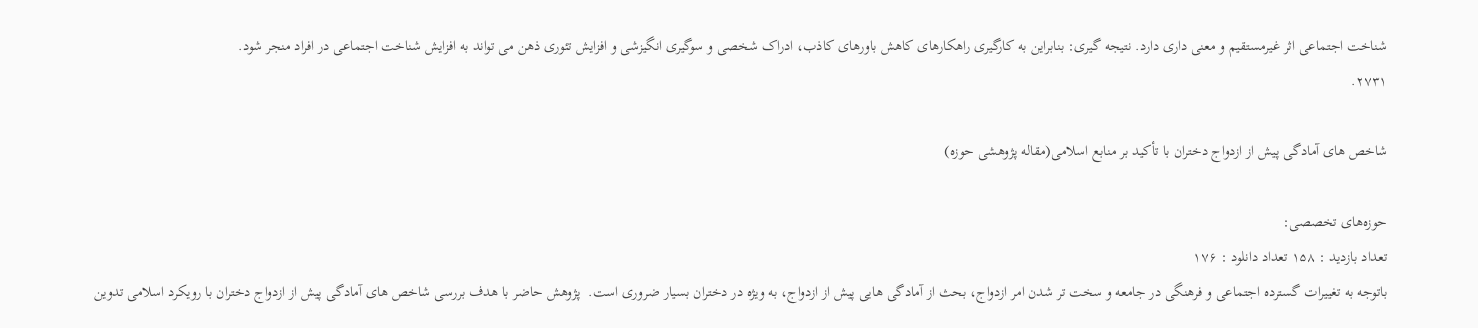شناخت اجتماعی اثر غیرمستقیم و معنی داری دارد. نتیجه گیری: بنابراین به کارگیری راهکارهای کاهش باورهای کاذب، ادراک شخصی و سوگیری انگیزشی و افزایش تئوری ذهن می تواند به افزایش شناخت اجتماعی در افراد منجر شود.
۲۷۳۱.

شاخص های آمادگی پیش از ازدواج دختران با تأکید بر منابع اسلامی(مقاله پژوهشی حوزه)

حوزه‌های تخصصی:
تعداد بازدید : ۱۵۸ تعداد دانلود : ۱۷۶
باتوجه به تغییرات گسترده اجتماعی و فرهنگی در جامعه و سخت تر شدن امر ازدواج، بحث از آمادگی هایی پیش از ازدواج، به ویژه در دختران بسیار ضروری است.  پژوهش حاضر با هدف بررسی شاخص های آمادگی پیش از ازدواج دختران با رویکرد اسلامی تدوین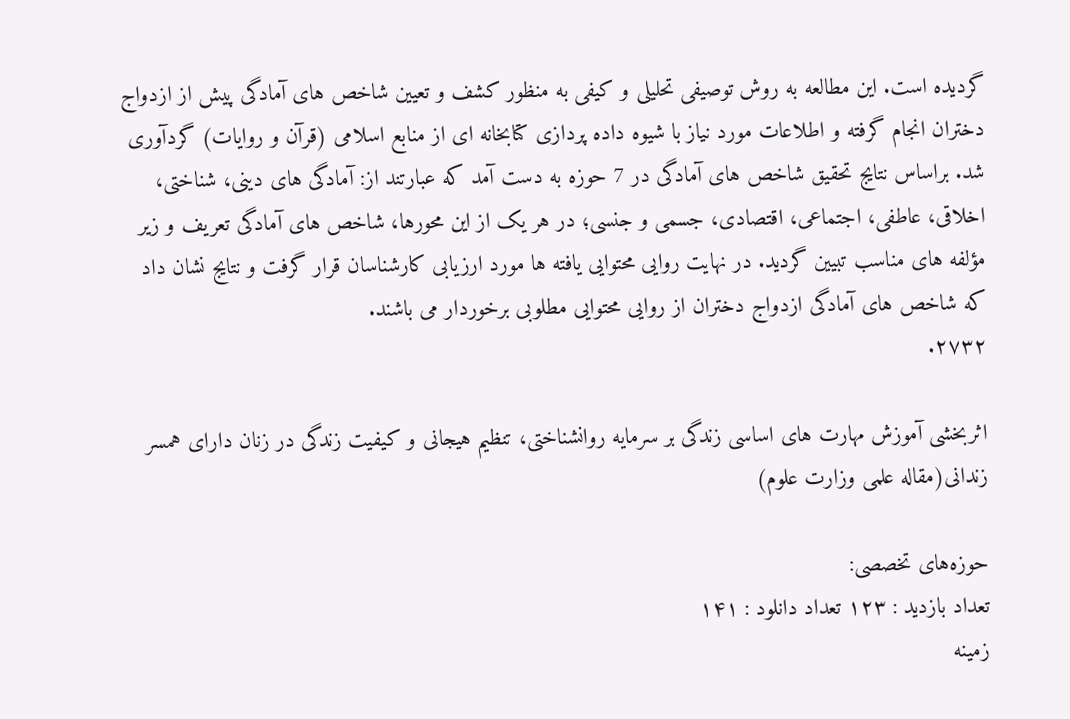گردیده است. این مطالعه به روش توصیفی تحلیلی و کیفی به منظور کشف و تعیین شاخص های آمادگی پیش از ازدواج دختران انجام گرفته و اطلاعات مورد نیاز با شیوه داده پردازی کتابخانه ای از منابع اسلامی (قرآن و روایات) گردآوری شد. براساس نتایج تحقیق شاخص های آمادگی در 7 حوزه به دست آمد که عبارتند از: آمادگی های دینی، شناختی، اخلاقی، عاطفی، اجتماعی، اقتصادی، جسمی و جنسی؛ در هر یک از این محورها، شاخص های آمادگی تعریف و زیر مؤلفه های مناسب تبیین گردید. در نهایت روایی محتوایی یافته ها مورد ارزیابی کارشناسان قرار گرفت و نتایج نشان داد که شاخص های آمادگی ازدواج دختران از روایی محتوایی مطلوبی برخوردار می باشند.
۲۷۳۲.

اثربخشی آموزش مهارت های اساسی زندگی بر سرمایه روانشناختی، تنظیم هیجانی و کیفیت زندگی در زنان دارای همسر زندانی(مقاله علمی وزارت علوم)

حوزه‌های تخصصی:
تعداد بازدید : ۱۲۳ تعداد دانلود : ۱۴۱
زمینه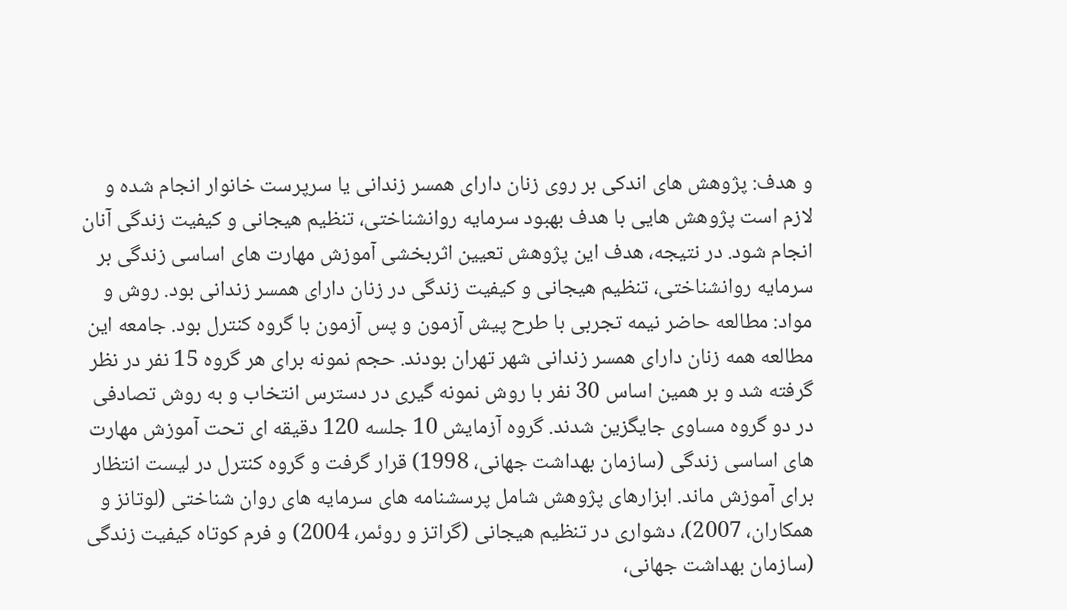و هدف: پژوهش های اندکی بر روی زنان دارای همسر زندانی یا سرپرست خانوار انجام شده و لازم است پژوهش هایی با هدف بهبود سرمایه روانشناختی، تنظیم هیجانی و کیفیت زندگی آنان انجام شود. در نتیجه، هدف این پژوهش تعیین اثربخشی آموزش مهارت های اساسی زندگی بر سرمایه روانشناختی، تنظیم هیجانی و کیفیت زندگی در زنان دارای همسر زندانی بود. روش و مواد: مطالعه حاضر نیمه تجربی با طرح پیش آزمون و پس آزمون با گروه کنترل بود. جامعه این مطالعه همه زنان دارای همسر زندانی شهر تهران بودند. حجم نمونه برای هر گروه 15 نفر در نظر گرفته شد و بر همین اساس 30 نفر با روش نمونه گیری در دسترس انتخاب و به روش تصادفی در دو گروه مساوی جایگزین شدند. گروه آزمایش 10 جلسه 120 دقیقه ای تحت آموزش مهارت های اساسی زندگی (سازمان بهداشت جهانی، 1998) قرار گرفت و گروه کنترل در لیست انتظار برای آموزش ماند. ابزارهای پژوهش شامل پرسشنامه های سرمایه های روان شناختی (لوتانز و همکاران، 2007)، دشواری در تنظیم هیجانی (گراتز و روئمر، 2004) و فرم کوتاه کیفیت زندگی (سازمان بهداشت جهانی،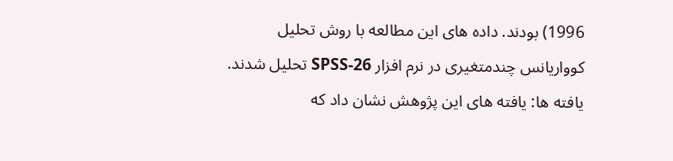1996) بودند. داده های این مطالعه با روش تحلیل کوواریانس چندمتغیری در نرم افزار SPSS-26 تحلیل شدند. یافته ها: یافته های این پژوهش نشان داد که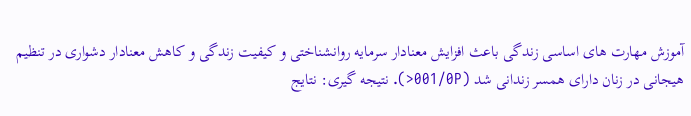آموزش مهارت های اساسی زندگی باعث افزایش معنادار سرمایه روانشناختی و کیفیت زندگی و کاهش معنادار دشواری در تنظیم هیجانی در زنان دارای همسر زندانی شد (001/0P<). نتیجه گیری: نتایج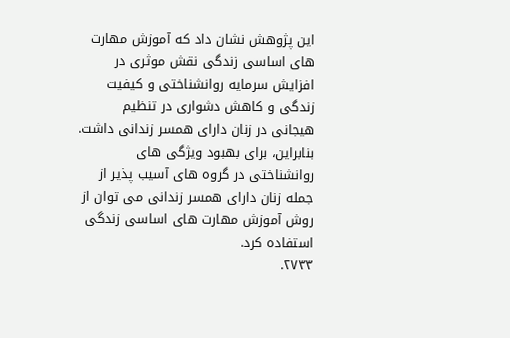این پژوهش نشان داد که آموزش مهارت های اساسی زندگی نقش موثری در افزایش سرمایه روانشناختی و کیفیت زندگی و کاهش دشواری در تنظیم هیجانی در زنان دارای همسر زندانی داشت. بنابراین، برای بهبود ویژگی های روانشناختی در گروه های آسیب پذیر از جمله زنان دارای همسر زندانی می توان از روش آموزش مهارت های اساسی زندگی استفاده کرد.
۲۷۳۳.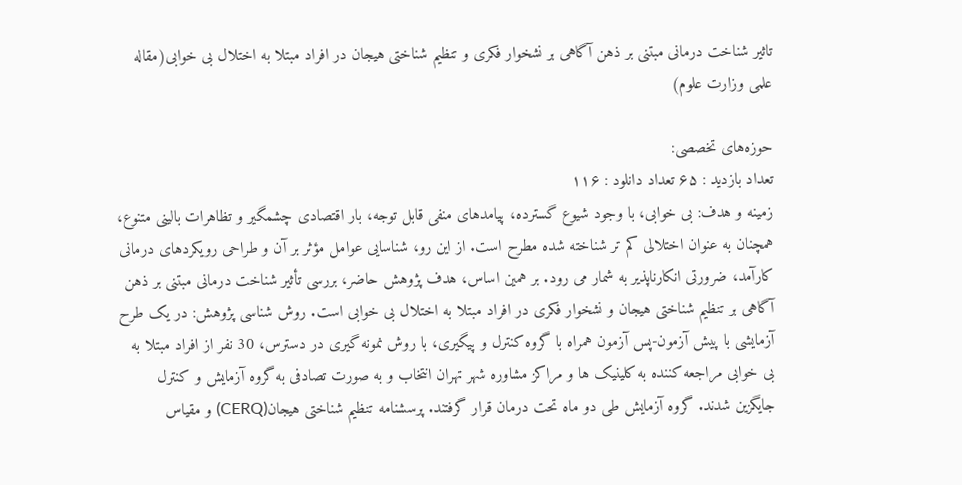تاثیر شناخت درمانی مبتنی بر ذهن آگاهی بر نشخوار فکری و تنظیم شناختی هیجان در افراد مبتلا به اختلال بی خوابی(مقاله علمی وزارت علوم)

حوزه‌های تخصصی:
تعداد بازدید : ۶۵ تعداد دانلود : ۱۱۶
زمینه و هدف: بی خوابی، با وجود شیوع گسترده، پیامدهای منفی قابل توجه، بار اقتصادی چشمگیر و تظاهرات بالینی متنوع، همچنان به عنوان اختلالی کم تر شناخته شده مطرح است. از این رو، شناسایی عوامل مؤثر بر آن و طراحی رویکردهای درمانی کارآمد، ضرورتی انکارناپذیر به شمار می رود. بر همین اساس، هدف پژوهش حاضر، بررسی تأثیر شناخت درمانی مبتنی بر ذهن آگاهی بر تنظیم شناختی هیجان و نشخوار فکری در افراد مبتلا به اختلال بی خوابی است. روش شناسی پژوهش: در یک طرح آزمایشی با پیش آزمون-پس آزمون همراه با گروه کنترل و پیگیری، با روش نمونه گیری در دسترس، 30 نفر از افراد مبتلا به بی خوابی مراجعه کننده به کلینیک ها و مراکز مشاوره شهر تهران انتخاب و به صورت تصادفی به گروه آزمایش و کنترل جایگزین شدند. گروه آزمایش طی دو ماه تحت درمان قرار گرفتند. پرسشنامه تنظیم شناختی هیجان(CERQ) و مقیاس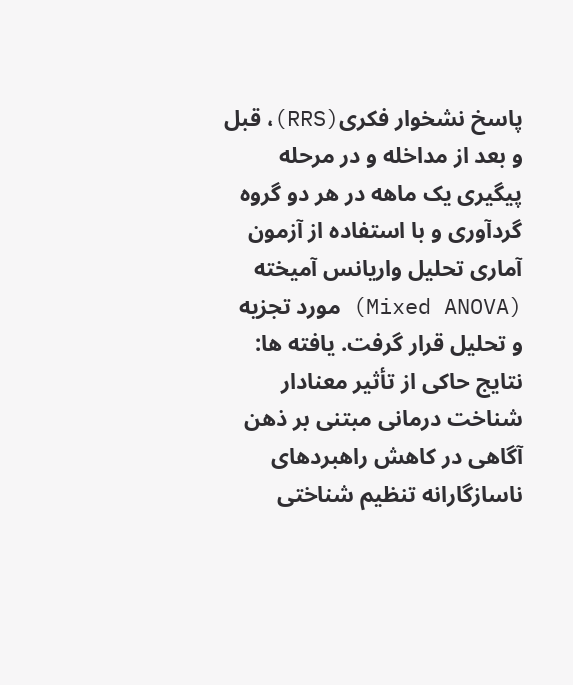پاسخ نشخوار فکری(RRS)، قبل و بعد از مداخله و در مرحله پیگیری یک ماهه در هر دو گروه گردآوری و با استفاده از آزمون آماری تحلیل واریانس آمیخته (Mixed ANOVA) مورد تجزیه و تحلیل قرار گرفت. یافته ها: نتایج حاکی از تأثیر معنادار شناخت درمانی مبتنی بر ذهن آگاهی در کاهش راهبردهای ناسازگارانه تنظیم شناختی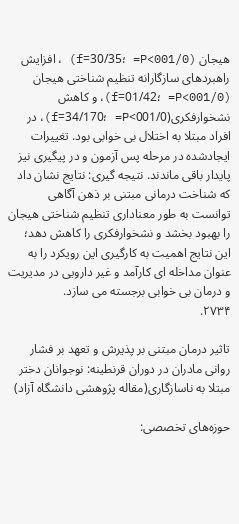هیجان (001/0>P= ؛30/35=f) ، افزایش راهبردهای سازگارانه تنظیم شناختی هیجان (001/0>P= ؛01/42=f)، و کاهش نشخوارفکری(001/0>P= ؛34/170=f)، در افراد مبتلا به اختلال بی خوابی بود. تغییرات ایجادشده در مرحله پس آزمون و در پیگیری نیز پایدار باقی ماندند. نتیجه گیری: نتایج نشان داد که شناخت درمانی مبتنی بر ذهن آگاهی توانست به طور معناداری تنظیم شناختی هیجان را بهبود بخشد و نشخوارفکری را کاهش دهد؛ این نتایج اهمیت به کارگیری این رویکرد را به عنوان مداخله ای کارآمد و غیر دارویی در مدیریت و درمان بی خوابی برجسته می سازد.
۲۷۳۴.

تاثیر درمان مبتنی بر پذیرش و تعهد بر فشار روانی مادران در دوران قرنطینه: نوجوانان دختر مبتلا به ناسازگاری(مقاله پژوهشی دانشگاه آزاد)

حوزه‌های تخصصی: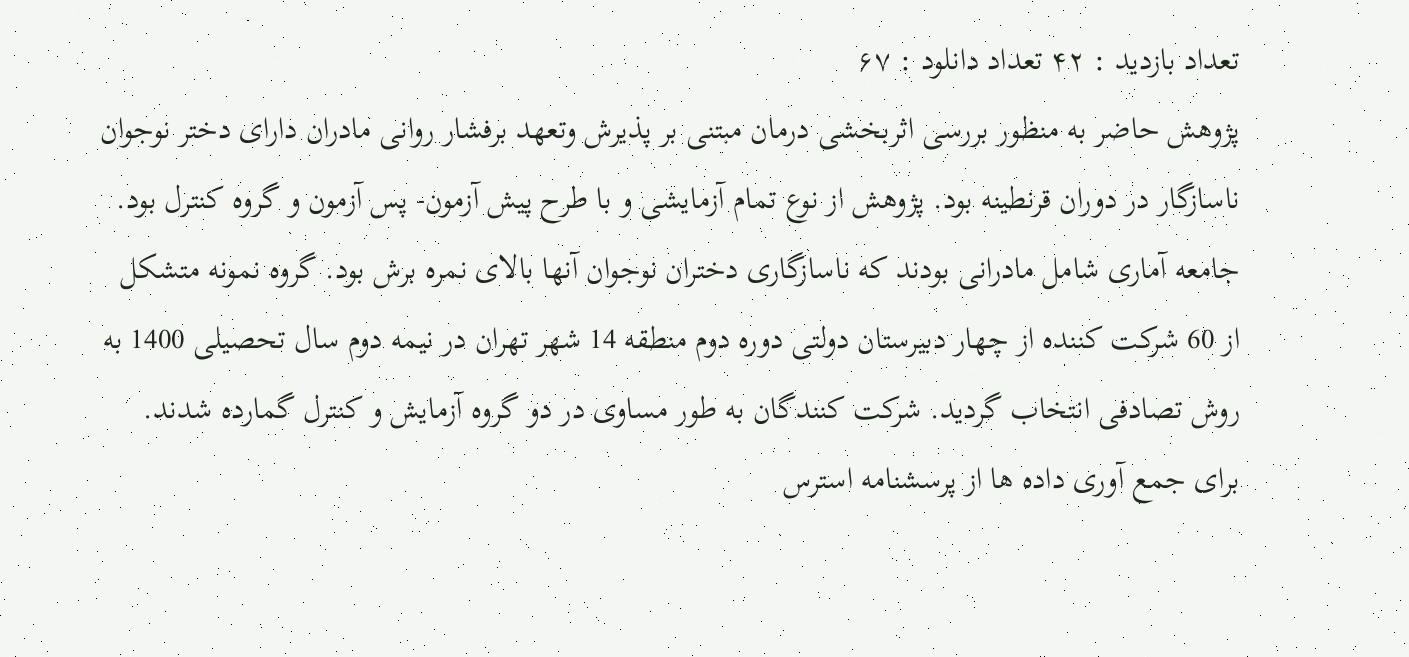تعداد بازدید : ۴۲ تعداد دانلود : ۶۷
پژوهش حاضر به منظور بررسی اثربخشی درمان مبتنی بر پذیرش وتعهد برفشار روانی مادران دارای دختر نوجوان ناسازگار در دوران قرنطینه بود. پژوهش از نوع تمام آزمایشی و با طرح پیش آزمون- پس آزمون و گروه کنترل بود. جامعه آماری شامل مادرانی بودند که ناسازگاری دختران نوجوان آنها بالای نمره برش بود. گروه نمونه متشکل از 60 شرکت کننده از چهار دبیرستان دولتی دوره دوم منطقه 14 شهر تهران در نیمه دوم سال تحصیلی 1400 به روش تصادفی انتخاب گردید. شرکت کنندگان به طور مساوی در دو گروه آزمایش و کنترل گمارده شدند. برای جمع آوری داده ها از پرسشنامه استرس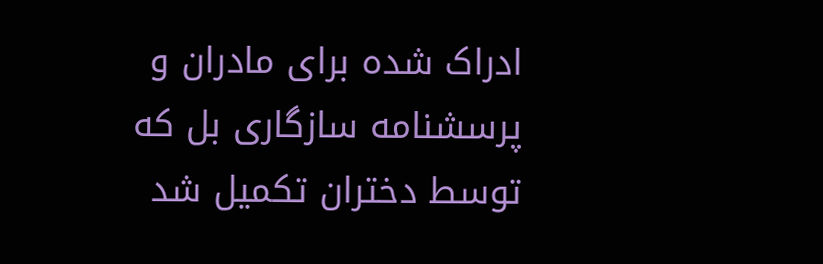ادراک شده برای مادران و پرسشنامه سازگاری بل که توسط دختران تکمیل شد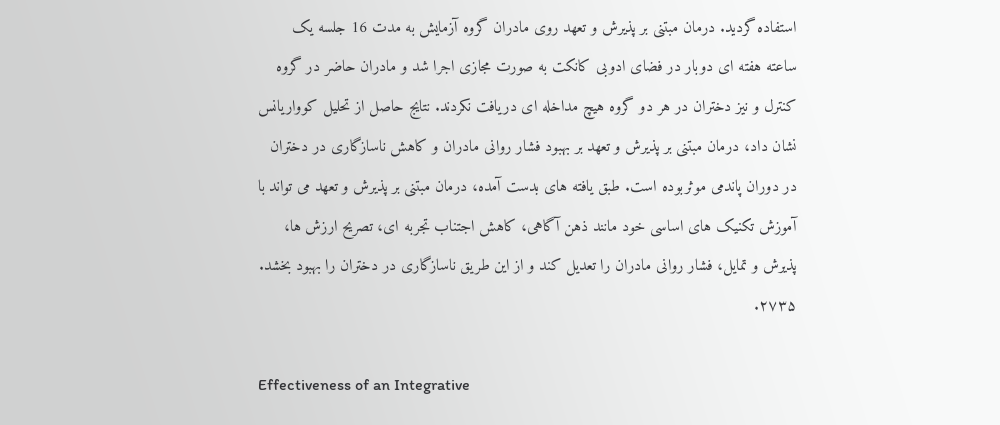استفاده گردید. درمان مبتنی بر پذیرش و تعهد روی مادران گروه آزمایش به مدت 16 جلسه یک ساعته هفته ای دوبار در فضای ادوبی کانکت به صورت مجازی اجرا شد و مادران حاضر در گروه کنترل و نیز دختران در هر دو گروه هیچ مداخله ای دریافت نکردند. نتایج حاصل از تحلیل کوواریانس نشان داد، درمان مبتنی بر پذیرش و تعهد بر بهبود فشار روانی مادران و کاهش ناسازگاری در دختران در دوران پاندمی موثربوده است. طبق یافته های بدست آمده، درمان مبتنی بر پذیرش و تعهد می تواند با آموزش تکنیک های اساسی خود مانند ذهن آگاهی، کاهش اجتناب تجربه ای، تصریح ارزش ها، پذیرش و تمایل، فشار روانی مادران را تعدیل کند و از این طریق ناسازگاری در دختران را بهبود بخشد.
۲۷۳۵.

Effectiveness of an Integrative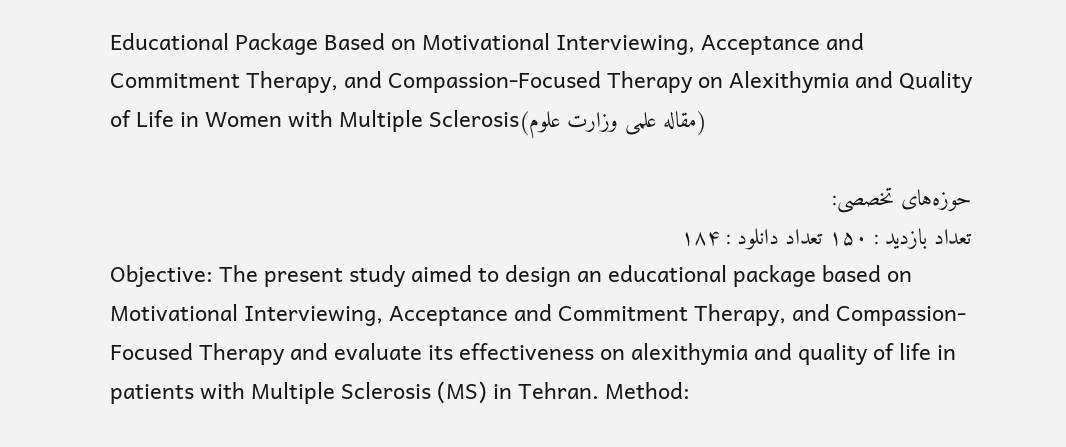Educational Package Based on Motivational Interviewing, Acceptance and Commitment Therapy, and Compassion-Focused Therapy on Alexithymia and Quality of Life in Women with Multiple Sclerosis(مقاله علمی وزارت علوم)

حوزه‌های تخصصی:
تعداد بازدید : ۱۵۰ تعداد دانلود : ۱۸۴
Objective: The present study aimed to design an educational package based on Motivational Interviewing, Acceptance and Commitment Therapy, and Compassion-Focused Therapy and evaluate its effectiveness on alexithymia and quality of life in patients with Multiple Sclerosis (MS) in Tehran. Method: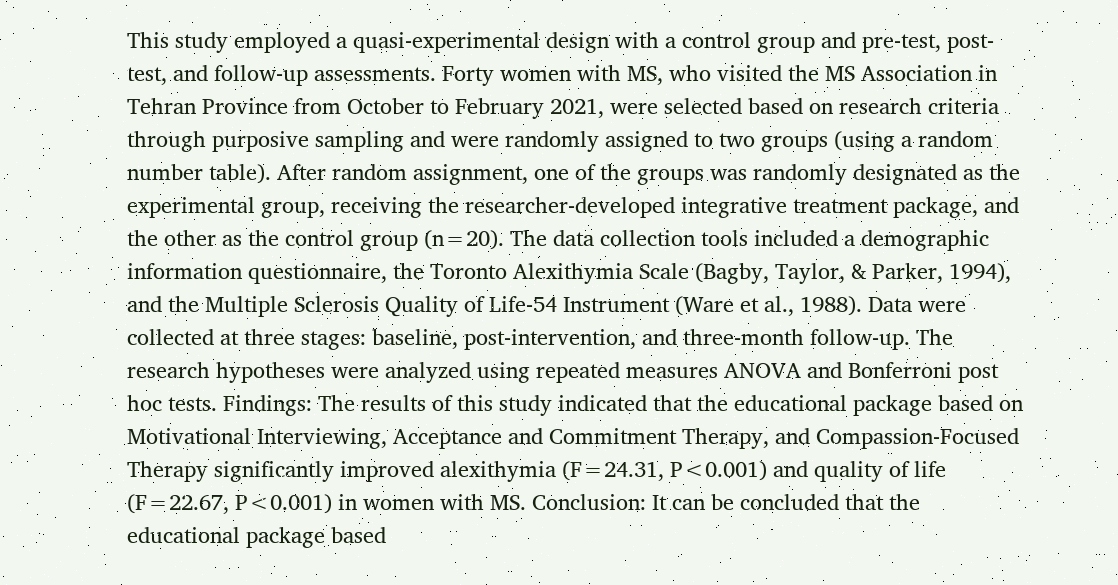This study employed a quasi-experimental design with a control group and pre-test, post-test, and follow-up assessments. Forty women with MS, who visited the MS Association in Tehran Province from October to February 2021, were selected based on research criteria through purposive sampling and were randomly assigned to two groups (using a random number table). After random assignment, one of the groups was randomly designated as the experimental group, receiving the researcher-developed integrative treatment package, and the other as the control group (n=20). The data collection tools included a demographic information questionnaire, the Toronto Alexithymia Scale (Bagby, Taylor, & Parker, 1994), and the Multiple Sclerosis Quality of Life-54 Instrument (Ware et al., 1988). Data were collected at three stages: baseline, post-intervention, and three-month follow-up. The research hypotheses were analyzed using repeated measures ANOVA and Bonferroni post hoc tests. Findings: The results of this study indicated that the educational package based on Motivational Interviewing, Acceptance and Commitment Therapy, and Compassion-Focused Therapy significantly improved alexithymia (F=24.31, P<0.001) and quality of life (F=22.67, P<0.001) in women with MS. Conclusion: It can be concluded that the educational package based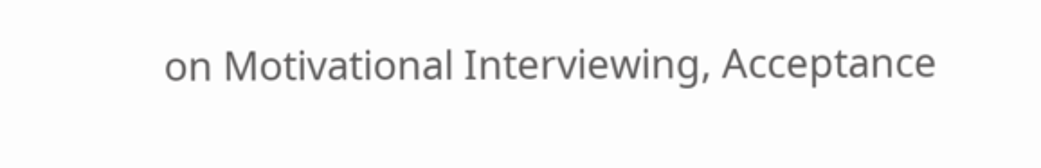on Motivational Interviewing, Acceptance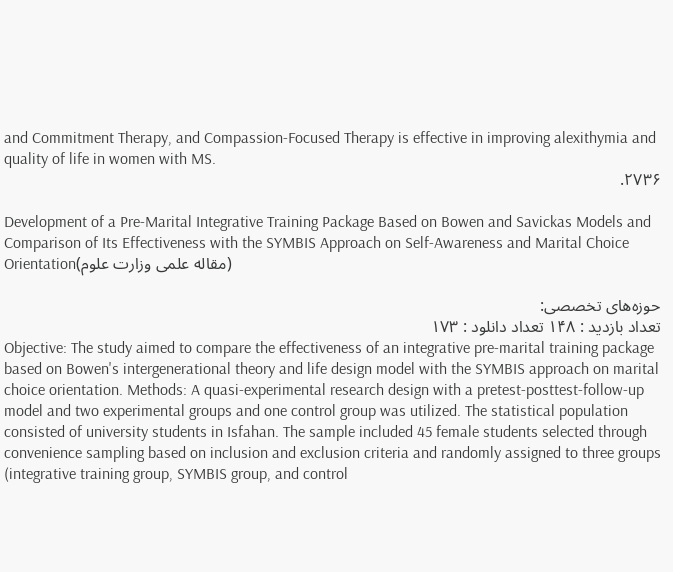and Commitment Therapy, and Compassion-Focused Therapy is effective in improving alexithymia and quality of life in women with MS.
۲۷۳۶.

Development of a Pre-Marital Integrative Training Package Based on Bowen and Savickas Models and Comparison of Its Effectiveness with the SYMBIS Approach on Self-Awareness and Marital Choice Orientation(مقاله علمی وزارت علوم)

حوزه‌های تخصصی:
تعداد بازدید : ۱۴۸ تعداد دانلود : ۱۷۳
Objective: The study aimed to compare the effectiveness of an integrative pre-marital training package based on Bowen's intergenerational theory and life design model with the SYMBIS approach on marital choice orientation. Methods: A quasi-experimental research design with a pretest-posttest-follow-up model and two experimental groups and one control group was utilized. The statistical population consisted of university students in Isfahan. The sample included 45 female students selected through convenience sampling based on inclusion and exclusion criteria and randomly assigned to three groups (integrative training group, SYMBIS group, and control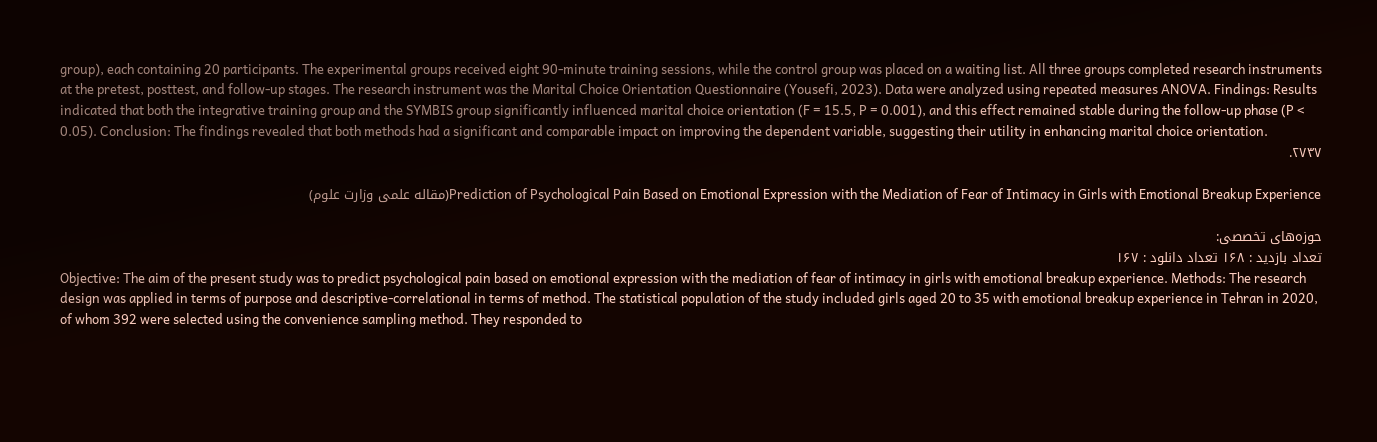group), each containing 20 participants. The experimental groups received eight 90-minute training sessions, while the control group was placed on a waiting list. All three groups completed research instruments at the pretest, posttest, and follow-up stages. The research instrument was the Marital Choice Orientation Questionnaire (Yousefi, 2023). Data were analyzed using repeated measures ANOVA. Findings: Results indicated that both the integrative training group and the SYMBIS group significantly influenced marital choice orientation (F = 15.5, P = 0.001), and this effect remained stable during the follow-up phase (P < 0.05). Conclusion: The findings revealed that both methods had a significant and comparable impact on improving the dependent variable, suggesting their utility in enhancing marital choice orientation.
۲۷۳۷.

Prediction of Psychological Pain Based on Emotional Expression with the Mediation of Fear of Intimacy in Girls with Emotional Breakup Experience(مقاله علمی وزارت علوم)

حوزه‌های تخصصی:
تعداد بازدید : ۱۶۸ تعداد دانلود : ۱۶۷
Objective: The aim of the present study was to predict psychological pain based on emotional expression with the mediation of fear of intimacy in girls with emotional breakup experience. Methods: The research design was applied in terms of purpose and descriptive-correlational in terms of method. The statistical population of the study included girls aged 20 to 35 with emotional breakup experience in Tehran in 2020, of whom 392 were selected using the convenience sampling method. They responded to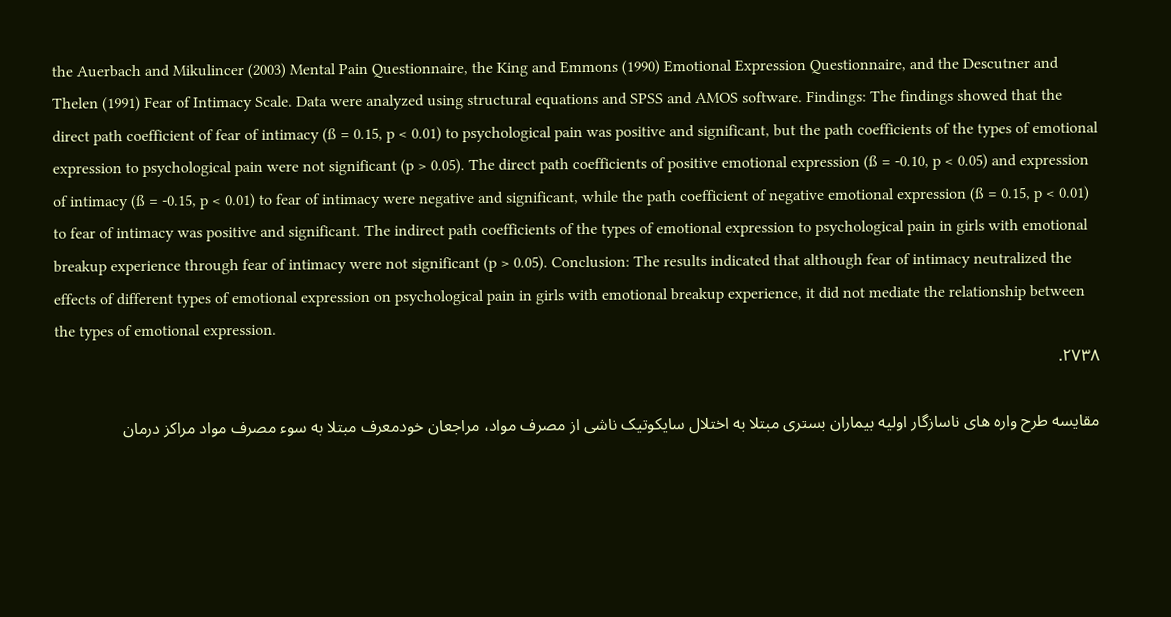the Auerbach and Mikulincer (2003) Mental Pain Questionnaire, the King and Emmons (1990) Emotional Expression Questionnaire, and the Descutner and Thelen (1991) Fear of Intimacy Scale. Data were analyzed using structural equations and SPSS and AMOS software. Findings: The findings showed that the direct path coefficient of fear of intimacy (ß = 0.15, p < 0.01) to psychological pain was positive and significant, but the path coefficients of the types of emotional expression to psychological pain were not significant (p > 0.05). The direct path coefficients of positive emotional expression (ß = -0.10, p < 0.05) and expression of intimacy (ß = -0.15, p < 0.01) to fear of intimacy were negative and significant, while the path coefficient of negative emotional expression (ß = 0.15, p < 0.01) to fear of intimacy was positive and significant. The indirect path coefficients of the types of emotional expression to psychological pain in girls with emotional breakup experience through fear of intimacy were not significant (p > 0.05). Conclusion: The results indicated that although fear of intimacy neutralized the effects of different types of emotional expression on psychological pain in girls with emotional breakup experience, it did not mediate the relationship between the types of emotional expression.
۲۷۳۸.

مقایسه طرح واره های ناسازگار اولیه بیماران بستری مبتلا به اختلال سایکوتیک ناشی از مصرف مواد، مراجعان خودمعرف مبتلا به سوء مصرف مواد مراکز درمان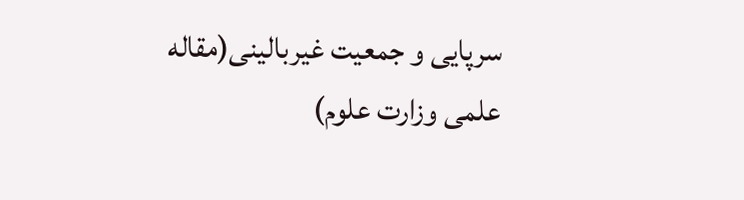سرپایی و جمعیت غیربالینی(مقاله علمی وزارت علوم)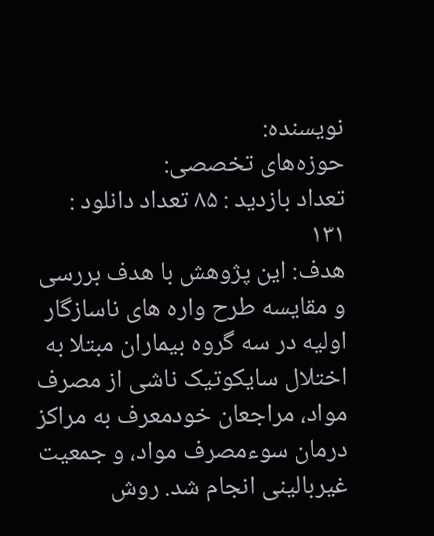نویسنده:
حوزه‌های تخصصی:
تعداد بازدید : ۸۵ تعداد دانلود : ۱۳۱
هدف: این پژوهش با هدف بررسی و مقایسه طرح واره های ناسازگار اولیه در سه گروه بیماران مبتلا به اختلال سایکوتیک ناشی از مصرف مواد، مراجعان خودمعرف به مراکز درمان سوءمصرف مواد، و جمعیت غیربالینی انجام شد. روش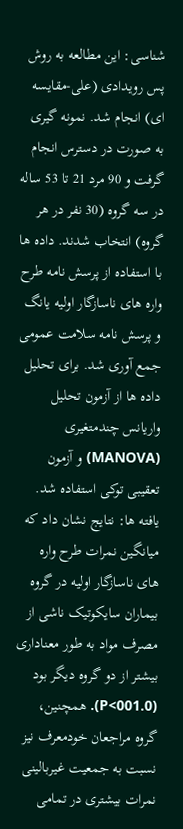شناسی: این مطالعه به روش پس رویدادی (علی-مقایسه ای) انجام شد. نمونه گیری به صورت در دسترس انجام گرفت و 90 مرد 21 تا 53 ساله در سه گروه (30 نفر در هر گروه) انتخاب شدند. داده ها با استفاده از پرسش نامه طرح واره های ناسازگار اولیه یانگ و پرسش نامه سلامت عمومی جمع آوری شد. برای تحلیل داده ها از آزمون تحلیل واریانس چندمتغیری (MANOVA) و آزمون تعقیبی توکی استفاده شد. یافته ها: نتایج نشان داد که میانگین نمرات طرح واره های ناسازگار اولیه در گروه بیماران سایکوتیک ناشی از مصرف مواد به طور معناداری بیشتر از دو گروه دیگر بود (001.0>P). همچنین، گروه مراجعان خودمعرف نیز نسبت به جمعیت غیربالینی نمرات بیشتری در تمامی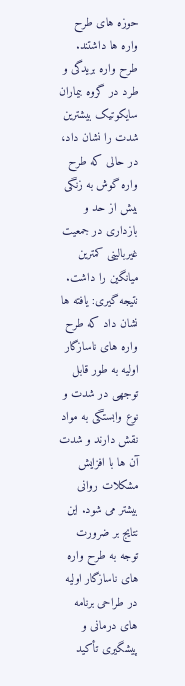حوزه های طرح واره ها داشتند. طرح واره بریدگی و طرد در گروه بیماران سایکوتیک بیشترین شدت را نشان داد، در حالی که طرح واره گوش به زنگی بیش از حد و بازداری در جمعیت غیربالینی کمترین میانگین را داشت. نتیجه گیری: یافته ها نشان داد که طرح واره های ناسازگار اولیه به طور قابل توجهی در شدت و نوع وابستگی به مواد نقش دارند و شدت آن ها با افزایش مشکلات روانی بیشتر می شود. این نتایج بر ضرورت توجه به طرح واره های ناسازگار اولیه در طراحی برنامه های درمانی و پیشگیری تأکید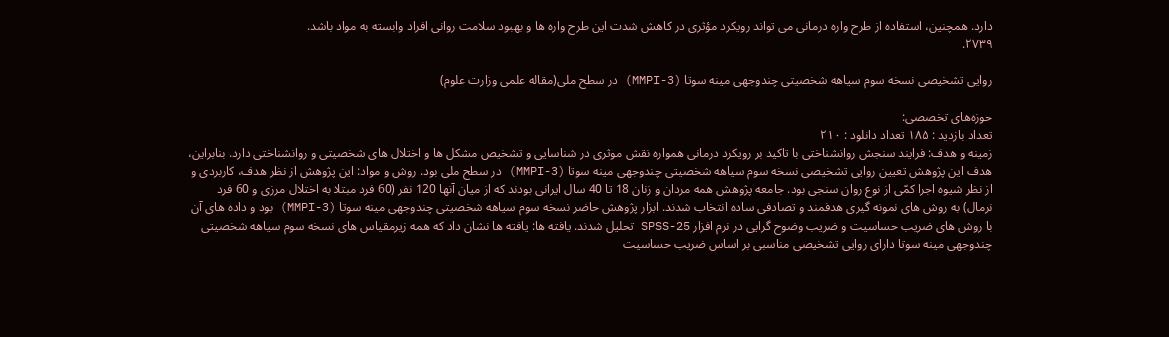دارد. همچنین، استفاده از طرح واره درمانی می تواند رویکرد مؤثری در کاهش شدت این طرح واره ها و بهبود سلامت روانی افراد وابسته به مواد باشد.
۲۷۳۹.

روایی تشخیصی نسخه سوم سیاهه شخصیتی چندوجهی مینه سوتا (MMPI-3) در سطح ملی(مقاله علمی وزارت علوم)

حوزه‌های تخصصی:
تعداد بازدید : ۱۸۵ تعداد دانلود : ۲۱۰
زمینه و هدف: فرایند سنجش روانشناختی با تاکید بر رویکرد درمانی همواره نقش موثری در شناسایی و تشخیص مشکل ها و اختلال های شخصیتی و روانشناختی دارد. بنابراین، هدف این پژوهش تعیین روایی تشخیصی نسخه سوم سیاهه شخصیتی چندوجهی مینه سوتا (MMPI-3) در سطح ملی بود. روش و مواد: این پژوهش از نظر هدف، کاربردی و از نظر شیوه اجرا کمّی از نوع روان سنجی بود. جامعه پژوهش همه مردان و زنان 18 تا 40 سال ایرانی بودند که از میان آنها 120 نفر (60 فرد مبتلا به اختلال مرزی و 60 فرد نرمال) به روش های نمونه گیری هدفمند و تصادفی ساده انتخاب شدند. ابزار پژوهش حاضر نسخه سوم سیاهه شخصیتی چندوجهی مینه سوتا (MMPI-3) بود و داده های آن با روش های ضریب حساسیت و ضریب وضوح گرایی در نرم افزار SPSS-25 تحلیل شدند. یافته ها: یافته ها نشان داد که همه زیرمقیاس های نسخه سوم سیاهه شخصیتی چندوجهی مینه سوتا دارای روایی تشخیصی مناسبی بر اساس ضریب حساسیت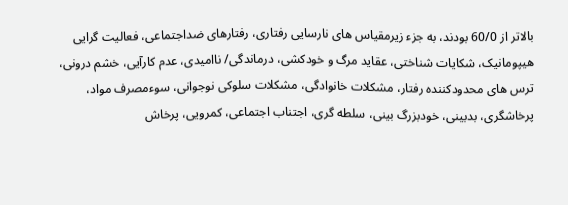بالاتر از 60/0 بودند، به جزء زیرمقیاس های نارسایی رفتاری، رفتارهای ضداجتماعی، فعالیت گرایی هیپومانیک، شکایات شناختی، عقاید مرگ و خودکشی، درماندگی/ ناامیدی، عدم کارآیی، خشم درونی، ترس های محدودکننده رفتار، مشکلات خانوادگی، مشکلات سلوکی نوجوانی، سوءمصرف مواد، پرخاشگری، بدبینی، خودبزرگ بینی، سلطه گری، اجتناب اجتماعی، کمرویی، پرخاش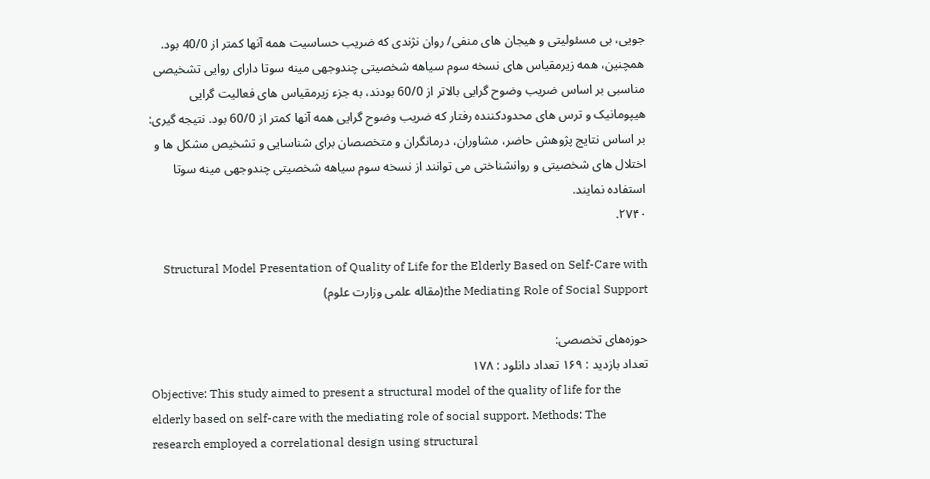جویی، بی مسئولیتی و هیجان های منفی/ روان نژندی که ضریب حساسیت همه آنها کمتر از 40/0 بود. همچنین، همه زیرمقیاس های نسخه سوم سیاهه شخصیتی چندوجهی مینه سوتا دارای روایی تشخیصی مناسبی بر اساس ضریب وضوح گرایی بالاتر از 60/0 بودند، به جزء زیرمقیاس های فعالیت گرایی هیپومانیک و ترس های محدودکننده رفتار که ضریب وضوح گرایی همه آنها کمتر از 60/0 بود. نتیجه گیری: بر اساس نتایج پژوهش حاضر، مشاوران، درمانگران و متخصصان برای شناسایی و تشخیص مشکل ها و اختلال های شخصیتی و روانشناختی می توانند از نسخه سوم سیاهه شخصیتی چندوجهی مینه سوتا استفاده نمایند.
۲۷۴۰.

Structural Model Presentation of Quality of Life for the Elderly Based on Self-Care with the Mediating Role of Social Support(مقاله علمی وزارت علوم)

حوزه‌های تخصصی:
تعداد بازدید : ۱۶۹ تعداد دانلود : ۱۷۸
Objective: This study aimed to present a structural model of the quality of life for the elderly based on self-care with the mediating role of social support. Methods: The research employed a correlational design using structural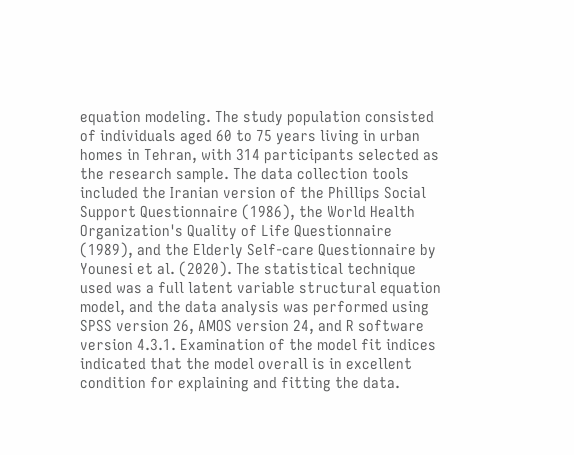equation modeling. The study population consisted of individuals aged 60 to 75 years living in urban homes in Tehran, with 314 participants selected as the research sample. The data collection tools included the Iranian version of the Phillips Social Support Questionnaire (1986), the World Health Organization's Quality of Life Questionnaire (1989), and the Elderly Self-care Questionnaire by Younesi et al. (2020). The statistical technique used was a full latent variable structural equation model, and the data analysis was performed using SPSS version 26, AMOS version 24, and R software version 4.3.1. Examination of the model fit indices indicated that the model overall is in excellent condition for explaining and fitting the data.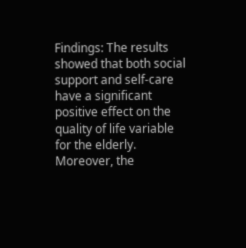Findings: The results showed that both social support and self-care have a significant positive effect on the quality of life variable for the elderly. Moreover, the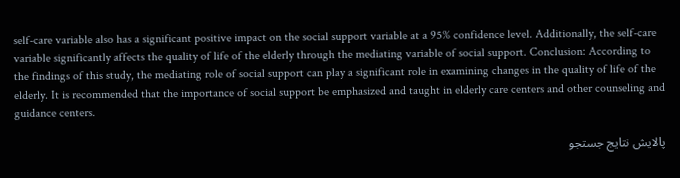self-care variable also has a significant positive impact on the social support variable at a 95% confidence level. Additionally, the self-care variable significantly affects the quality of life of the elderly through the mediating variable of social support. Conclusion: According to the findings of this study, the mediating role of social support can play a significant role in examining changes in the quality of life of the elderly. It is recommended that the importance of social support be emphasized and taught in elderly care centers and other counseling and guidance centers.

پالایش نتایج جستجو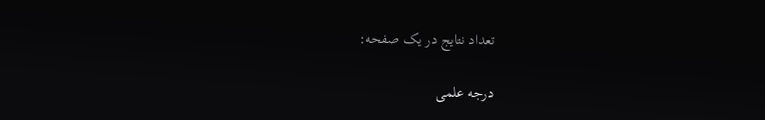تعداد نتایج در یک صفحه:

درجه علمی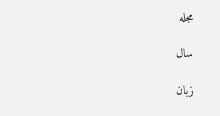مجله

سال

زبان